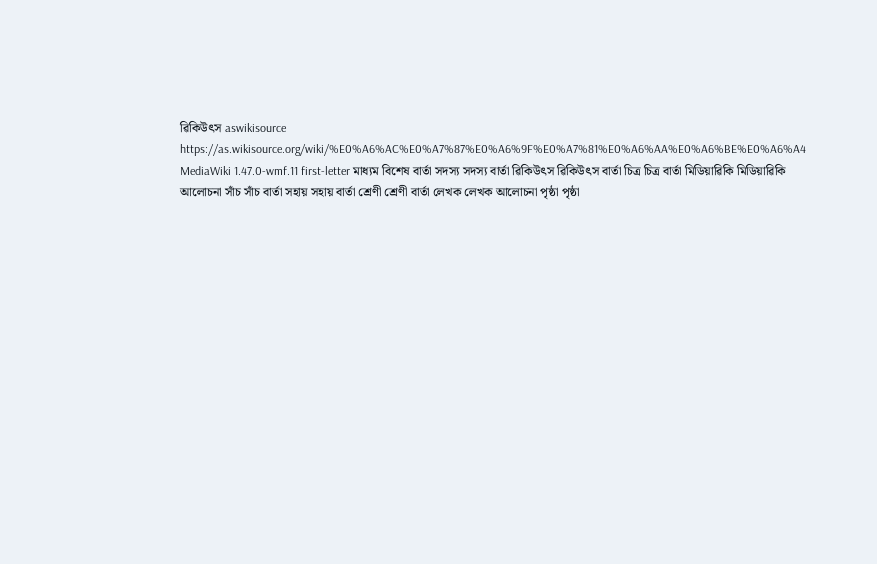ৱিকিউৎস aswikisource https://as.wikisource.org/wiki/%E0%A6%AC%E0%A7%87%E0%A6%9F%E0%A7%81%E0%A6%AA%E0%A6%BE%E0%A6%A4 MediaWiki 1.47.0-wmf.11 first-letter মাধ্যম বিশেষ বাৰ্তা সদস্য সদস্য বাৰ্তা ৱিকিউৎস ৱিকিউৎস বাৰ্তা চিত্ৰ চিত্ৰ বাৰ্তা মিডিয়াৱিকি মিডিয়াৱিকি আলোচনা সাঁচ সাঁচ বাৰ্তা সহায় সহায় বাৰ্তা শ্ৰেণী শ্ৰেণী বাৰ্তা লেখক লেখক আলোচনা পৃষ্ঠা পৃষ্ঠা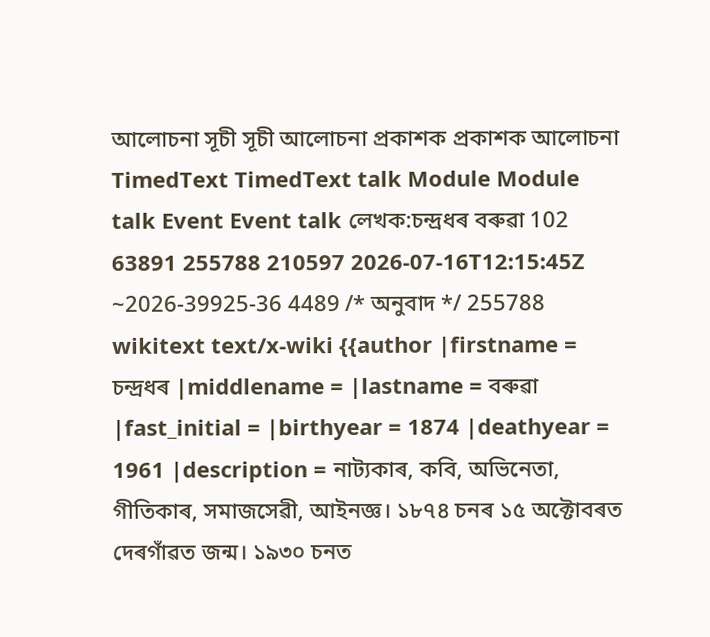আলোচনা সূচী সূচী আলোচনা প্ৰকাশক প্ৰকাশক আলোচনা TimedText TimedText talk Module Module talk Event Event talk লেখক:চন্দ্ৰধৰ বৰুৱা 102 63891 255788 210597 2026-07-16T12:15:45Z ~2026-39925-36 4489 /* অনুবাদ */ 255788 wikitext text/x-wiki {{author |firstname = চন্দ্ৰধৰ |middlename = |lastname = বৰুৱা |fast_initial = |birthyear = 1874 |deathyear = 1961 |description = নাট্যকাৰ, কবি, অভিনেতা, গীতিকাৰ, সমাজসেৱী, আইনজ্ঞ। ১৮৭৪ চনৰ ১৫ অক্টোবৰত দেৰগাঁৱত জন্ম। ১৯৩০ চনত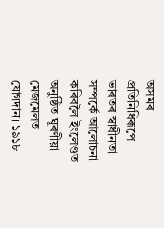অসমৰ প্ৰতিনিধিৰূপে ভাৰতৰ স্বাধীনতা সম্পৰ্কে আলোচনা কৰিবলৈ ইংলেণ্ডত অনুষ্ঠিত ঘূৰণীয়া মেজমেলত যোগদান। ১৯১৮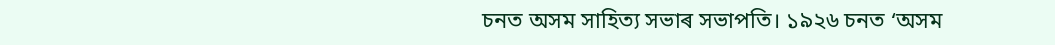চনত অসম সাহিত্য সভাৰ সভাপতি। ১৯২৬ চনত ‘অসম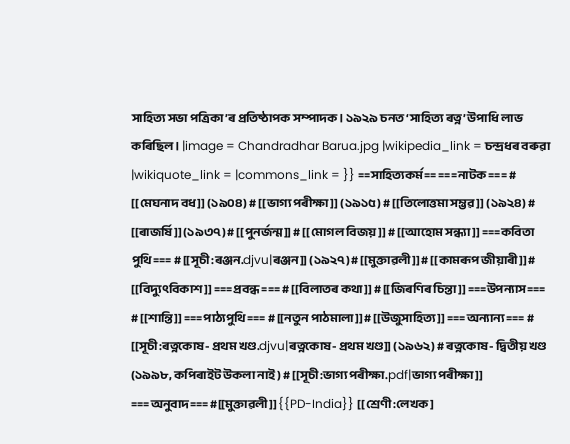সাহিত্য সভা পত্ৰিকা’ৰ প্ৰতিষ্ঠাপক সম্পাদক। ১৯২৯ চনত ‘সাহিত্য ৰত্ন’ উপাধি লাভ কৰিছিল। |image = Chandradhar Barua.jpg |wikipedia_link = চন্দ্ৰধৰ বৰুৱা |wikiquote_link = |commons_link = }} ==সাহিত্যকৰ্ম== ===নাটক=== # [[মেঘনাদ বধ]] (১৯০৪) # [[ভাগ্য পৰীক্ষা]] (১৯১৫) # [[তিলোত্তমা সম্ভৱ]] (১৯২৪) # [[ৰাজৰ্ষি]] (১৯৩৭) # [[পুনৰ্জন্ম]] # [[মোগল বিজয়]] # [[আহোম সন্ধ্যা]] ===কবিতা পুথি=== # [[সূচী:ৰঞ্জন.djvu|ৰঞ্জন]] (১৯২৭) # [[মুক্তাৱলী]] # [[কামৰূপ জীয়াৰী]] # [[বিদ্যুৎবিকাশ]] ===প্ৰবন্ধ=== # [[বিলাতৰ কথা]] # [[জিৰণিৰ চিন্তা]] ===উপন্যাস=== # [[শান্তি]] ===পাঠ্যপুথি=== # [[নতুন পাঠমালা]] # [[উজুসাহিত্য]] ===অন্যান্য=== # [[সূচী:ৰত্নকোষ- প্ৰথম খণ্ড.djvu|ৰত্নকোষ- প্ৰথম খণ্ড]] (১৯৬২) # ৰত্নকোষ- দ্বিতীয় খণ্ড (১৯৯৮, কপিৰাইট উকলা নাই) # [[সূচী:ভাগ্য পৰীক্ষা.pdf|ভাগ্য পৰীক্ষা]] ===অনুবাদ=== #[[মুক্তাৱলী]] {{PD-India}} [[শ্ৰেণী:লেখক]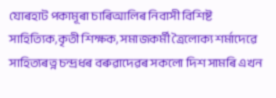যোৰহাট পকামূৰা চাৰিআলিৰ নিবাসী বিশিষ্ট সাহিত্যিক,কৃতী শিক্ষক, সমাজকৰ্মী ত্ৰৈলোক্য শৰ্মাদেৱে সাহিত্যৰত্ন চন্দ্ৰধৰ বৰুৱাদেৱৰ সকলো দিশ সামৰি এখন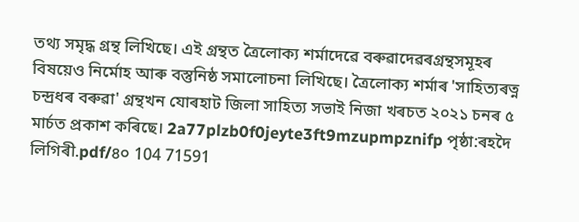তথ্য সমৃদ্ধ গ্ৰন্থ লিখিছে। এই গ্ৰন্থত ত্ৰৈলোক্য শৰ্মাদেৱে বৰুৱাদেৱৰগ্ৰন্থসমূহৰ বিষয়েও নিৰ্মোহ আৰু বস্তুনিষ্ঠ সমালোচনা লিখিছে। ত্ৰৈলোক্য শৰ্মাৰ 'সাহিত্যৰত্ন চন্দ্ৰধৰ বৰুৱা' গ্ৰন্থখন যোৰহাট জিলা সাহিত্য সভাই নিজা খৰচত ২০২১ চনৰ ৫ মাৰ্চত প্ৰকাশ কৰিছে। 2a77plzb0f0jeyte3ft9mzupmpznifp পৃষ্ঠা:ৰহদৈ লিগিৰী.pdf/৪০ 104 71591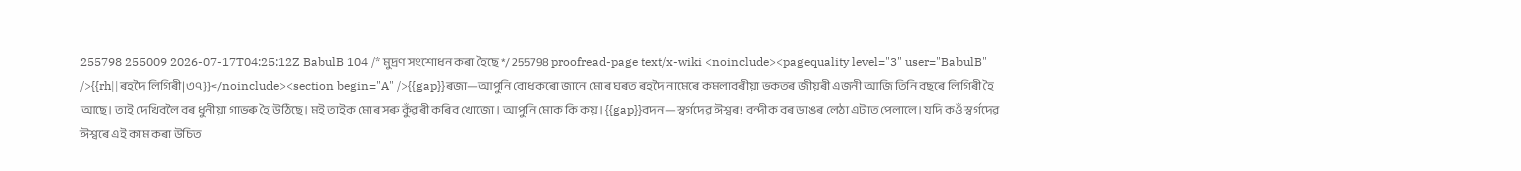255798 255009 2026-07-17T04:25:12Z BabulB 104 /* মুদ্ৰণ সংশোধন কৰা হৈছে */ 255798 proofread-page text/x-wiki <noinclude><pagequality level="3" user="BabulB" />{{rh||ৰহদৈ লিগিৰী|৩৭}}</noinclude><section begin="A" />{{gap}}ৰজা—আপুনি বোধকৰো জানে মোৰ ঘৰত ৰহদৈ নামেৰে কমলাবৰীয়া ভকতৰ জীয়ৰী এজনী আজি তিনি বছৰে লিগিৰী হৈ আছে। তাই দেখিবলৈ বৰ ধুনীয়া গাভৰু হৈ উঠিছে। মই তাইক মোৰ সৰু কুঁৱৰী কৰিব খোজো। আপুনি মোক কি কয়। {{gap}}বদন—স্বৰ্গদেৱ ঈশ্বৰ! বন্দীক বৰ ডাঙৰ লেঠা এটাত পেলালে। যদি কওঁ স্বৰ্গদেৱ ঈশ্বৰে এই কাম কৰা উচিত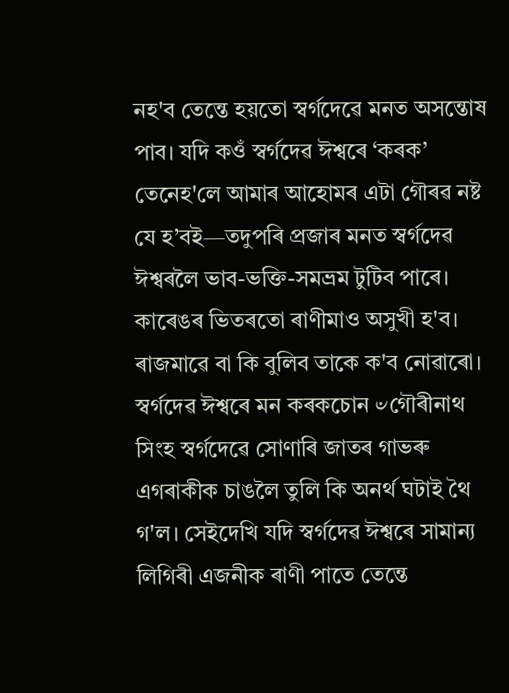নহ'ব তেন্তে হয়তো স্বৰ্গদেৱে মনত অসন্তোষ পাব। যদি কওঁ স্বৰ্গদেৱ ঈশ্বৰে ‘কৰক’ তেনেহ'লে আমাৰ আহোমৰ এটা গৌৰৱ নষ্ট যে হ’বই—তদুপৰি প্ৰজাৰ মনত স্বৰ্গদেৱ ঈশ্বৰলৈ ভাব-ভক্তি-সমভ্ৰম টুটিব পাৰে। কাৰেঙৰ ভিতৰতো ৰাণীমাও অসুখী হ'ব। ৰাজমাৱে বা কি বুলিব তাকে ক'ব নোৱাৰো। স্বৰ্গদেৱ ঈশ্বৰে মন কৰকচোন ৺গৌৰীনাথ সিংহ স্বৰ্গদেৱে সোণাৰি জাতৰ গাভৰু এগৰাকীক চাঙলৈ তুলি কি অনৰ্থ ঘটাই থৈ গ'ল। সেইদেখি যদি স্বৰ্গদেৱ ঈশ্বৰে সামান্য লিগিৰী এজনীক ৰাণী পাতে তেন্তে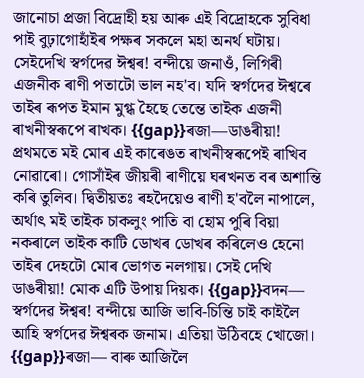জানোচা প্ৰজা বিদ্ৰোহী হয় আৰু এই বিদ্ৰোহকে সুবিধা পাই বুঢ়াগোহাঁইৰ পক্ষৰ সকলে মহা অনৰ্থ ঘটায়। সেইদেখি স্বৰ্গদেৱ ঈশ্বৰ! বন্দীয়ে জনাওঁ, লিগিৰী এজনীক ৰাণী পতাটো ভাল নহ'ব। যদি স্বৰ্গদেৱ ঈশ্বৰে তাইৰ ৰূপত ইমান মুগ্ধ হৈছে তেন্তে তাইক এজনী ৰাখনীস্বৰূপে ৰাখক। {{gap}}ৰজা—ডাঙৰীয়া! প্ৰথমতে মই মোৰ এই কাৰেঙত ৰাখনীস্বৰূপেই ৰাখিব নোৱাৰো। গোসাঁইৰ জীয়ৰী ৰাণীয়ে ঘৰখনত বৰ অশান্তি কৰি তুলিব। দ্বিতীয়তঃ ৰহদৈয়েও ৰাণী হ'বলৈ নাপালে, অৰ্থাৎ ম‍ই তাইক চাকলুং পাতি বা হোম পুৰি বিয়া নকৰালে তাইক কাটি ডোখৰ ডোখৰ কৰিলেও হেনো তাইৰ দেহটো মোৰ ভোগত নলগায়। সেই দেখি ডাঙৰীয়া! মোক এটি উপায় দিয়ক। {{gap}}বদন— স্বৰ্গদেৱ ঈশ্বৰ! বন্দীয়ে আজি ভাবি-চিন্তি চাই কাইলৈ আহি স্বৰ্গদেৱ ঈশ্বৰক জনাম। এতিয়া উঠিবহে খোজো। {{gap}}ৰজা— বাৰু আজিলৈ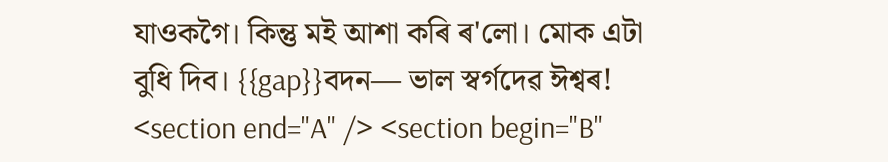যাওকগৈ। কিন্তু ম‍ই আশা কৰি ৰ'লো। মোক এটা বুধি দিব। {{gap}}বদন— ভাল স্বৰ্গদেৱ ঈশ্বৰ! <section end="A" /> <section begin="B"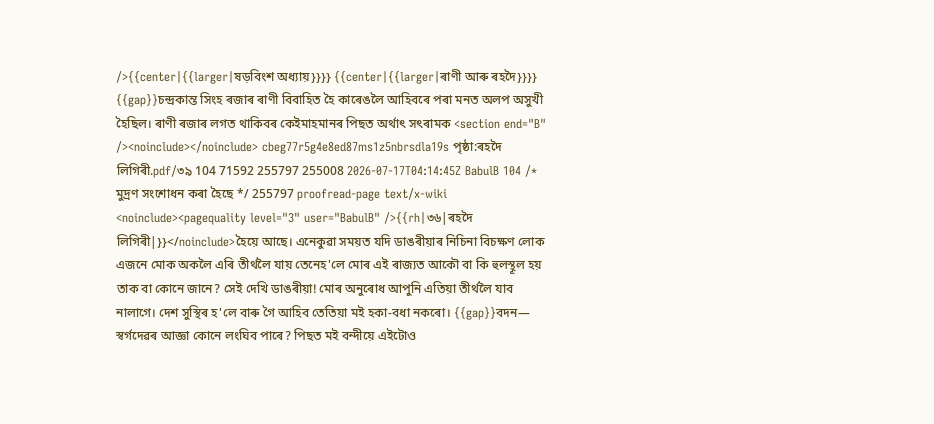/>{{center|{{larger|ষড়বিংশ অধ্যায়}}}} {{center|{{larger|ৰাণী আৰু ৰহদৈ}}}} {{gap}}চন্দ্ৰকান্ত সিংহ ৰজাৰ ৰাণী বিবাহিত হৈ কাৰেঙলৈ আহিবৰে পৰা মনত অলপ অসুখী হৈছিল। ৰাণী ৰজাৰ লগত থাকিবৰ কেইমাহমানৰ পিছত অৰ্থাৎ সৎৰামক <section end="B" /><noinclude></noinclude> cbeg77r5g4e8ed87ms1z5nbrsdla19s পৃষ্ঠা:ৰহদৈ লিগিৰী.pdf/৩৯ 104 71592 255797 255008 2026-07-17T04:14:45Z BabulB 104 /* মুদ্ৰণ সংশোধন কৰা হৈছে */ 255797 proofread-page text/x-wiki <noinclude><pagequality level="3" user="BabulB" />{{rh|৩৬|ৰহদৈ লিগিৰী|}}</noinclude>হৈয়ে আছে। এনেকুৱা সময়ত যদি ডাঙৰীয়াৰ নিচিনা বিচক্ষণ লোক এজনে মোক অকলৈ এৰি তীৰ্থলৈ যায় তেনেহ'লে মোৰ এই ৰাজ্যত আকৌ বা কি হুলস্থূল হয় তাক বা কোনে জানে? সেই দেখি ডাঙৰীয়া! মোৰ অনুৰোধ আপুনি এতিয়া তীৰ্থলৈ যাব নালাগে। দেশ সুস্থিৰ হ'লে বাৰু গৈ আহিব তেতিয়া ম‍ই হকা-বধা নকৰো। {{gap}}বদন— স্বৰ্গদেৱৰ আজ্ঞা কোনে লংঘিব পাৰে? পিছত মই বন্দীয়ে এইটোও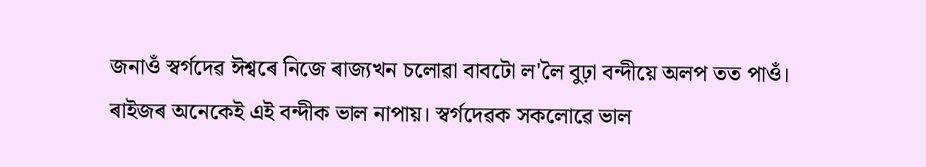জনাওঁ স্বৰ্গদেৱ ঈশ্বৰে নিজে ৰাজ্যখন চলোৱা বাবটো ল'লৈ বুঢ়া বন্দীয়ে অলপ তত পাওঁ। ৰাইজৰ অনেকেই এই বন্দীক ভাল নাপায়। স্বৰ্গদেৱক সকলোৱে ভাল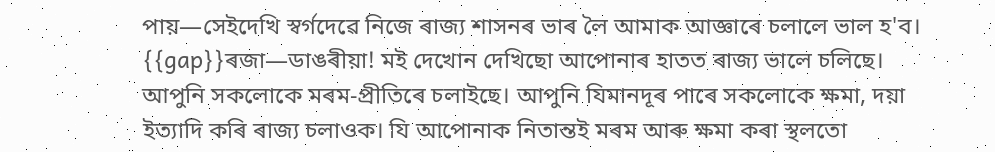পায়—সেইদেখি স্বৰ্গদেৱে নিজে ৰাজ্য শাসনৰ ভাৰ লৈ আমাক আজ্ঞাৰে চলালে ভাল হ'ব। {{gap}}ৰজা—ডাঙৰীয়া! মই দেখোন দেখিছো আপোনাৰ হাতত ৰাজ্য ভালে চলিছে। আপুনি সকলোকে মৰম-প্ৰীতিৰে চলাইছে। আপুনি যিমানদূৰ পাৰে সকলোকে ক্ষমা, দয়া ইত্যাদি কৰি ৰাজ্য চলাওক। যি আপোনাক নিতান্তই মৰম আৰু ক্ষমা কৰা স্থলতো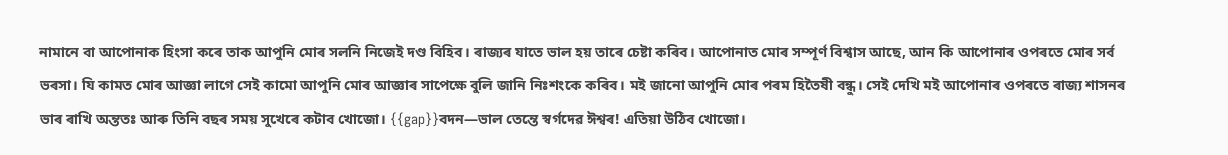নামানে বা আপোনাক হিংসা কৰে তাক আপুনি মোৰ সলনি নিজেই দণ্ড বিহিব। ৰাজ্যৰ যাতে ভাল হয় তাৰে চেষ্টা কৰিব। আপোনাত মোৰ সম্পূৰ্ণ বিশ্বাস আছে, আন কি আপোনাৰ ওপৰতে মোৰ সৰ্ব ভৰসা। যি কামত মোৰ আজ্ঞা লাগে সেই কামো আপুনি মোৰ আজ্ঞাৰ সাপেক্ষে বুলি জানি নিঃশংকে কৰিব। মই জানো আপুনি মোৰ পৰম হিতৈষী বন্ধু। সেই দেখি ম‍ই আপোনাৰ ওপৰতে ৰাজ্য শাসনৰ ভাৰ ৰাখি অন্ততঃ আৰু তিনি বছৰ সময় সুখেৰে কটাব খোজো। {{gap}}বদন—ভাল তেন্তে স্বৰ্গদেৱ ঈশ্বৰ! এতিয়া উঠিব খোজো।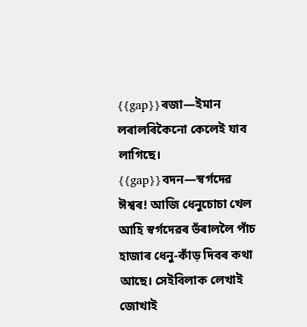{{gap}}ৰজা—ইমান লৰালৰিকৈনো কেলেই যাব লাগিছে। {{gap}}বদন—স্বৰ্গদেৱ ঈশ্বৰ! আজি ধেনুচোচা খেল আহি স্বৰ্গদেৱৰ ভঁৰাললৈ পাঁচ হাজাৰ ধেনু-কাঁড় দিবৰ কথা আছে। সেইবিলাক লেখাই জোখাই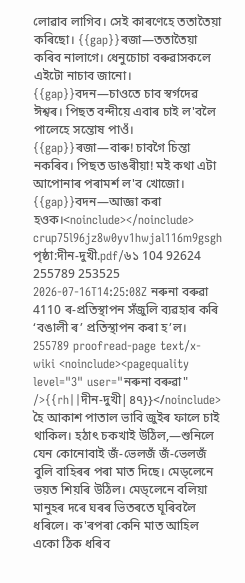লোৱাব লাগিব। সেই কাৰণেহে ততাতৈয়া কৰিছো। {{gap}}ৰজা—ততাতৈয়া কৰিব নালাগে। ধেনুচোচা বৰুৱাসকলে এইটো নাচাব জানো। {{gap}}বদন—চাওতে চাব স্বৰ্গদেৱ ঈশ্বৰ। পিছত বন্দীয়ে এবাৰ চাই ল'বলৈ পালেহে সন্তোষ পাওঁ। {{gap}}ৰজা—বাৰু! চাবগৈ চিন্তা নকৰিব। পিছত ডাঙৰীয়া! ম‍ই কথা এটা আপোনাৰ পৰামৰ্শ ল'ব খোজো। {{gap}}বদন—আজ্ঞা কৰা হওক।<noinclude></noinclude> crup75l96jz8w0yv1hwjal116m9gsgh পৃষ্ঠা:দীন-দুখী.pdf/৬১ 104 92624 255789 253525 2026-07-16T14:25:08Z নৰুনা বৰুৱা 4110 ৰ-প্ৰতিস্থাপন সঁজুলি ব্যৱহাৰ কৰি ‘বঙালী ৰ’ প্ৰতিস্থাপন কৰা হ’ল। 255789 proofread-page text/x-wiki <noinclude><pagequality level="3" user="নৰুনা বৰুৱা" />{{rh||দীন-দুখী|৪৭}}</noinclude> হৈ আকাশ পাতাল ভাবি জুইৰ ফালে চাই থাকিল। হঠাৎ চকখাই উঠিল,—শুনিলে যেন কোনোবাই জঁ-ভেলজঁ জঁ-ভেলজঁ বুলি বাহিৰৰ পৰা মাত দিছে। মেড্‌লেনে ভয়ত শিয়ৰি উঠিল। মেড্‌লেনে বলিয়া মানুহৰ দৰে ঘৰৰ ভিতৰতে ঘূৰিবলৈ ধৰিলে। ক'ৰপৰা কেনি মাত আহিল একো ঠিক ধৰিব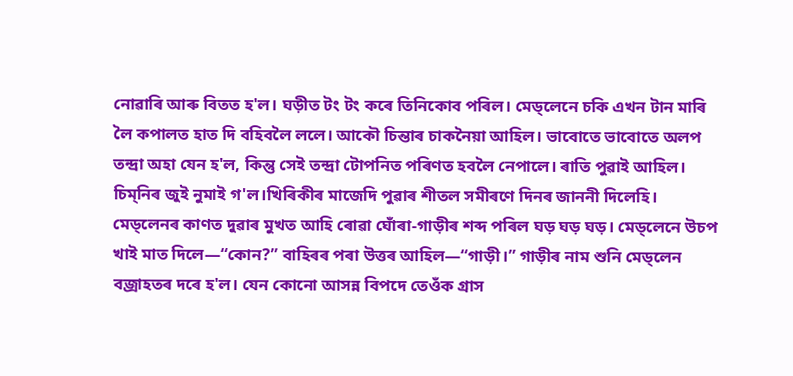নোৱাৰি আৰু বিতত হ'ল। ঘড়ীত টং টং কৰে তিনিকোব পৰিল। মেড্‌লেনে চকি এখন টান মাৰি লৈ কপালত হাত দি বহিবলৈ ললে। আকৌ চিন্তাৰ চাকনৈয়া আহিল। ভাবোতে ভাবোতে অলপ তন্দ্ৰা অহা যেন হ'ল, কিন্তু সেই তন্দ্ৰা টোপনিত পৰিণত হবলৈ নেপালে। ৰাতি পুৱাই আহিল। চিম্‌নিৰ জুই নুমাই গ'ল।খিৰিকীৰ মাজেদি পুৱাৰ শীতল সমীৰণে দিনৰ জাননী দিলেহি। মেড্‌লেনৰ কাণত দুৱাৰ মুখত আহি ৰোৱা ঘোঁৰা-গাড়ীৰ শব্দ পৰিল ঘড় ঘড় ঘড়। মেড্‌লেনে উচপ খাই মাত দিলে—“কোন?” বাহিৰৰ পৰা উত্তৰ আহিল—“গাড়ী।” গাড়ীৰ নাম শুনি মেড্‌লেন বজ্ৰাহতৰ দৰে হ'ল। যেন কোনো আসন্ন বিপদে তেওঁক গ্ৰাস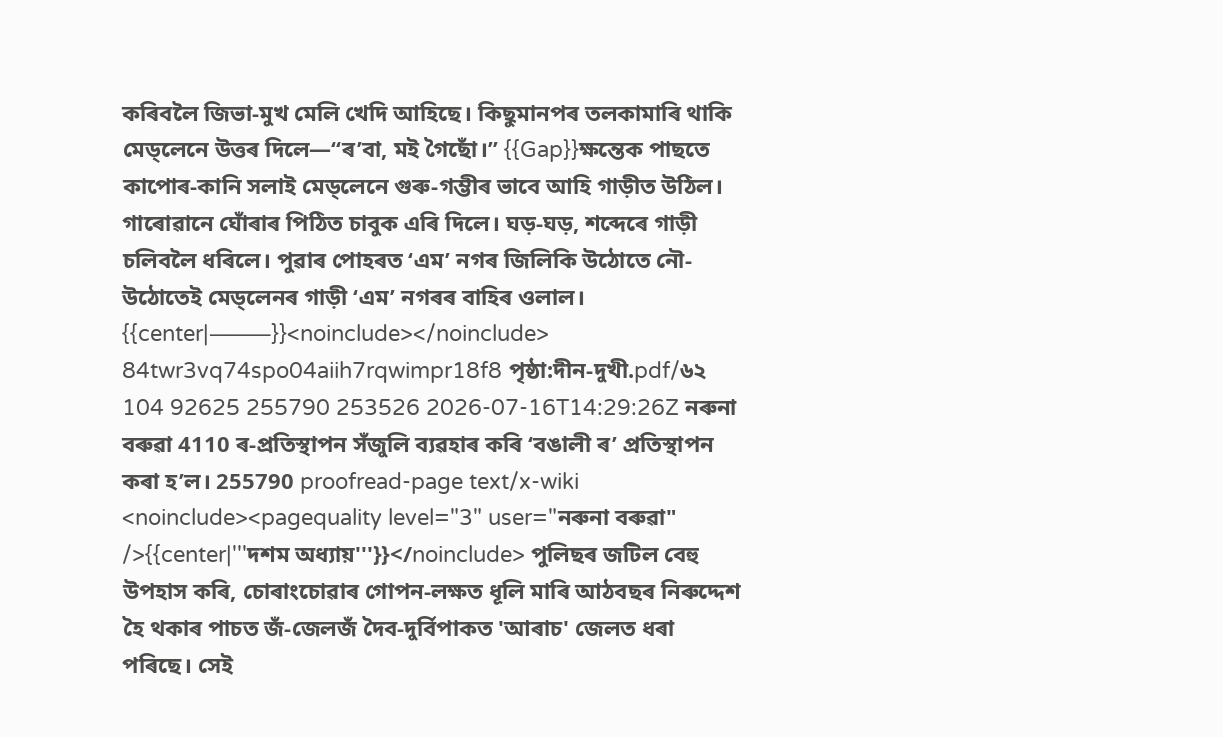কৰিবলৈ জিভা-মুখ মেলি খেদি আহিছে। কিছুমানপৰ তলকামাৰি থাকি মেড্‌লেনে উত্তৰ দিলে—“ৰ’বা, মই গৈছোঁ।” {{Gap}}ক্ষন্তেক পাছতে কাপোৰ-কানি সলাই মেড্‌লেনে গুৰু-গম্ভীৰ ভাবে আহি গাড়ীত উঠিল। গাৰোৱানে ঘোঁৰাৰ পিঠিত চাবুক এৰি দিলে। ঘড়-ঘড়, শব্দেৰে গাড়ী চলিবলৈ ধৰিলে। পুৱাৰ পোহৰত ‘এম’ নগৰ জিলিকি উঠোতে নৌ-উঠোতেই মেড্‌লেনৰ গাড়ী ‘এম’ নগৰৰ বাহিৰ ওলাল। {{center|⸻}}<noinclude></noinclude> 84twr3vq74spo04aiih7rqwimpr18f8 পৃষ্ঠা:দীন-দুখী.pdf/৬২ 104 92625 255790 253526 2026-07-16T14:29:26Z নৰুনা বৰুৱা 4110 ৰ-প্ৰতিস্থাপন সঁজুলি ব্যৱহাৰ কৰি ‘বঙালী ৰ’ প্ৰতিস্থাপন কৰা হ’ল। 255790 proofread-page text/x-wiki <noinclude><pagequality level="3" user="নৰুনা বৰুৱা" />{{center|'''দশম অধ্যায়'''}}</noinclude> পুলিছৰ জটিল বেহু উপহাস কৰি, চোৰাংচোৱাৰ গোপন-লক্ষত ধূলি মাৰি আঠবছৰ নিৰুদ্দেশ হৈ থকাৰ পাচত জঁ-জেলজঁ দৈব-দুৰ্বিপাকত 'আৰাচ' জেলত ধৰা পৰিছে। সেই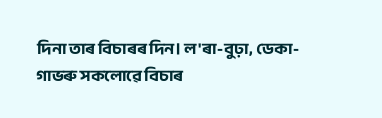দিনা তাৰ বিচাৰৰ দিন। ল'ৰা-বুঢ়া, ডেকা-গাভৰু সকলোৱে বিচাৰ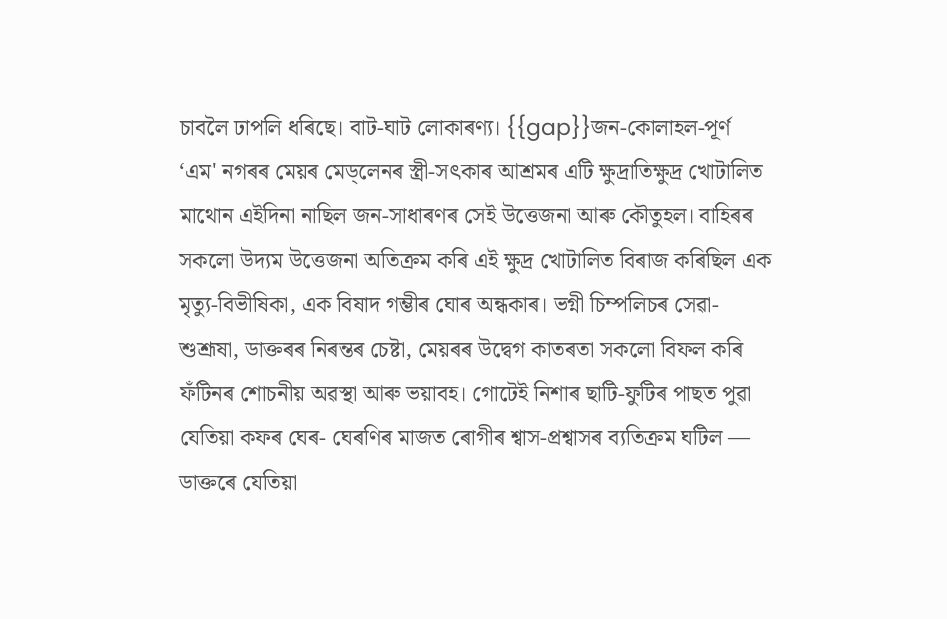চাবলৈ ঢাপলি ধৰিছে। বাট-ঘাট লোকাৰণ্য। {{gap}}জন-কোলাহল-পূৰ্ণ ‘এম' নগৰৰ মেয়ৰ মেড্‌লেনৰ স্ত্ৰী-সৎকাৰ আশ্ৰমৰ এটি ক্ষুদ্ৰাতিক্ষুদ্ৰ খোটালিত মাথোন এইদিনা নাছিল জন-সাধাৰণৰ সেই উত্তেজনা আৰু কৌতুহল। বাহিৰৰ সকলো উদ্যম উত্তেজনা অতিক্ৰম কৰি এই ক্ষুদ্ৰ খোটালিত বিৰাজ কৰিছিল এক মৃত্যু-বিভীষিকা, এক বিষাদ গম্ভীৰ ঘোৰ অন্ধকাৰ। ভগ্নী চিম্পলিচৰ সেৱা-শুশ্ৰূষা, ডাক্তৰৰ নিৰন্তৰ চেষ্টা, মেয়ৰৰ উদ্বেগ কাতৰতা সকলো বিফল কৰি ফঁটিনৰ শোচনীয় অৱস্থা আৰু ভয়াবহ। গোটেই নিশাৰ ছাটি-ফুটিৰ পাছত পুৱা যেতিয়া কফৰ ঘেৰ- ঘেৰণিৰ মাজত ৰোগীৰ শ্বাস-প্ৰশ্বাসৰ ব্যতিক্ৰম ঘটিল — ডাক্তৰে যেতিয়া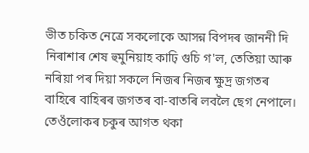ভীত চকিত নেত্ৰে সকলোকে আসন্ন বিপদৰ জাননী দি নিৰাশাৰ শেষ হুমুনিয়াহ কাঢ়ি গুচি গ'ল, তেতিয়া আৰু নৰিয়া পৰ দিয়া সকলে নিজৰ নিজৰ ক্ষুদ্ৰ জগতৰ বাহিৰে বাহিৰৰ জগতৰ বা-বাতৰি লবলৈ ছেগ নেপালে। তেওঁলোকৰ চকুৰ আগত থকা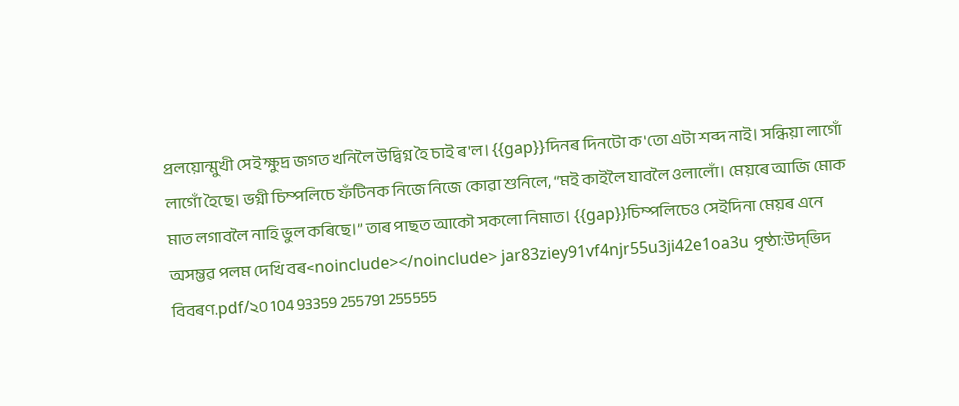প্ৰলয়োন্মুখী সেই ক্ষুদ্ৰ জগত খনিলৈ উদ্বিগ্ন হৈ চাই ৰ'ল। {{gap}}দিনৰ দিনটো ক'তো এটা শব্দ নাই। সন্ধিয়া লাগোঁ লাগোঁ হৈছে। ভগ্নী চিম্পলিচে ফঁটিনক নিজে নিজে কোৱা শুনিলে, “মই কাইলৈ যাবলৈ ওলালোঁ। মেয়ৰে আজি মোক মাত লগাবলৈ নাহি ভুল কৰিছে।” তাৰ পাছত আকৌ সকলো নিমাত। {{gap}}চিম্পলিচেও সেইদিনা মেয়ৰ এনে অসম্ভৱ পলম দেখি বৰ<noinclude></noinclude> jar83ziey91vf4njr55u3ji42e1oa3u পৃষ্ঠা:উদ্‌ভিদ বিবৰণ.pdf/২০ 104 93359 255791 255555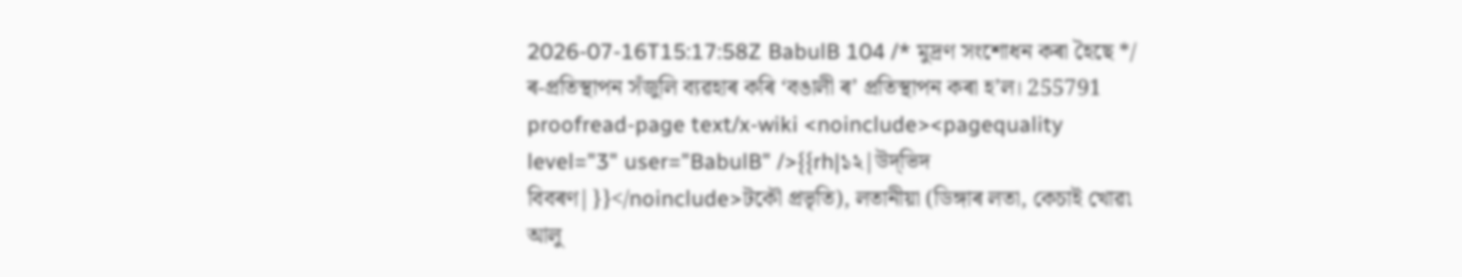2026-07-16T15:17:58Z BabulB 104 /* মুদ্ৰণ সংশোধন কৰা হৈছে */ ৰ-প্ৰতিস্থাপন সঁজুলি ব্যৱহাৰ কৰি ‘বঙালী ৰ’ প্ৰতিস্থাপন কৰা হ’ল। 255791 proofread-page text/x-wiki <noinclude><pagequality level="3" user="BabulB" />{{rh|১২|উদ্‌ভিদ বিবৰণ|}}</noinclude>টকৌ প্ৰভৃতি), লতানীয়া (ডিঙ্গাৰ লতা, কেচাই খোৱ৷ আলু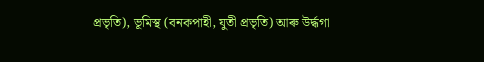প্ৰভৃতি), ভূমিস্থ (বনকপাহী, যুতী প্ৰভৃতি) আৰু উৰ্দ্ধগা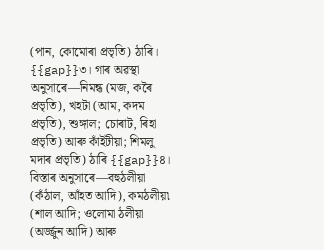(পান, কোমোৰা প্ৰভৃতি) ঠাৰি। {{gap}}৩। গাৰ অৱস্থা অনুসাৰে—নিমন্ধ (মজ, কৰৈ প্ৰভৃতি), খহটা (আম, কদম প্ৰভৃতি), শুঙ্গাল; চোৰাট, ৰিহা প্ৰভৃতি) আৰু কাঁইটীয়া; শিমলু মদাৰ প্ৰভৃতি) ঠাৰি {{gap}}৪। বিস্তাৰ অনুসাৰে—বহুঠলীয়া (কঁঠাল, আঁহত আদি), কমঠলীয়৷ (শাল আদি; ওলোমা ঠলীয়া (অৰ্জ্জুন আদি) আৰু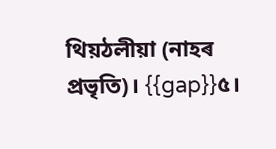থিয়ঠলীয়া (নাহৰ প্ৰভৃতি)। {{gap}}৫।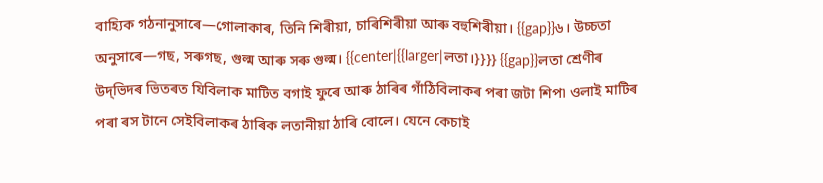বাহ্যিক গঠনানুসাৰে—গোলাকাৰ, তিনি শিৰীয়া, চাৰিশিৰীয়া আৰু বহুশিৰীয়া। {{gap}}৬। উচ্চতা অনুসাৰে—গছ, সৰুগছ, গুল্ম আৰু সৰু গুল্ম। {{center|{{larger|লতা।}}}} {{gap}}লতা শ্ৰেণীৰ উদ্‌ভিদৰ ভিতৰত যিবিলাক মাটিত বগাই ফুৰে আৰু ঠাৰিৰ গাঁঠিবিলাকৰ পৰা জটা শিপ৷ ওলাই মাটিৰ পৰা ৰস টানে সেইবিলাকৰ ঠাৰিক লতানীয়া ঠাৰি বোলে। যেনে কেচাই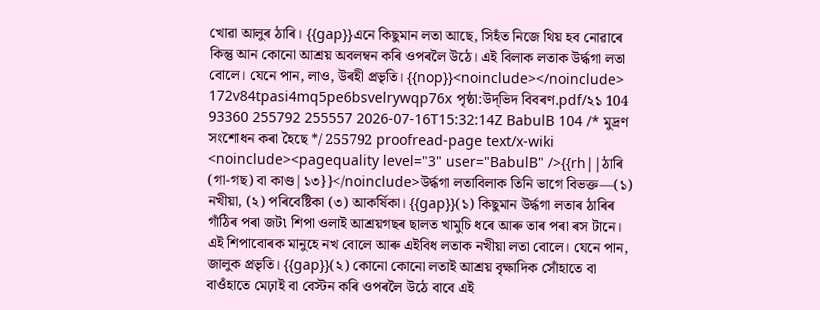খোৱা আলুৰ ঠাৰি। {{gap}}এনে কিছুমান লতা আছে, সিহঁত নিজে থিয় হব নোৱাৰে কিন্তু আন কোনো আশ্ৰয় অবলম্বন কৰি ওপৰলৈ উঠে। এই বিলাক লতাক উৰ্দ্ধগা লতা বোলে। যেনে পান, লাও, উৰহী প্ৰভৃতি। {{nop}}<noinclude></noinclude> 172v84tpasi4mq5pe6bsvelrywqp76x পৃষ্ঠা:উদ্‌ভিদ বিবৰণ.pdf/২১ 104 93360 255792 255557 2026-07-16T15:32:14Z BabulB 104 /* মুদ্ৰণ সংশোধন কৰা হৈছে */ 255792 proofread-page text/x-wiki <noinclude><pagequality level="3" user="BabulB" />{{rh||ঠাৰি (গা-গছ) বা কাণ্ড|১৩}}</noinclude>উর্দ্ধগা লতাবিলাক তিনি ভাগে বিভক্ত—(১) নখীয়া, (২) পৰিবেষ্টিকা (৩) আকর্ষিকা। {{gap}}(১) কিছুমান উর্দ্ধগা লতাৰ ঠাৰিৰ গাঁঠিৰ পৰা জট৷ শিপা ওলাই আশ্ৰয়গছৰ ছালত খামুচি ধৰে আৰু তাৰ পৰা ৰস টানে। এই শিপাবোৰক মানুহে নখ বোলে আৰু এইবিধ লতাক নখীয়া লতা বোলে। যেনে পান, জালুক প্রভৃতি। {{gap}}(২) কোনো কোনো লতাই আশ্রয় বৃক্ষাদিক সোঁহাতে বা বাওঁহাতে মেঢ়াই বা বেস্টন কৰি ওপৰলৈ উঠে বাবে এই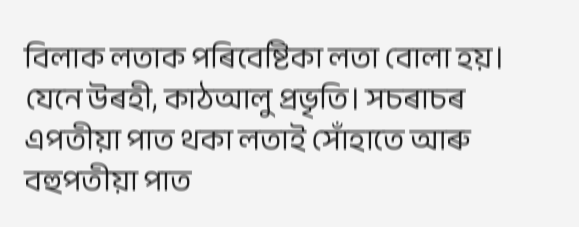বিলাক লতাক পৰিবেষ্টিকা লতা বোলা হয়। যেনে উৰহী, কাঠআলু প্রভৃতি। সচৰাচৰ এপতীয়া পাত থকা লতাই সোঁহাতে আৰু বহুপতীয়া পাত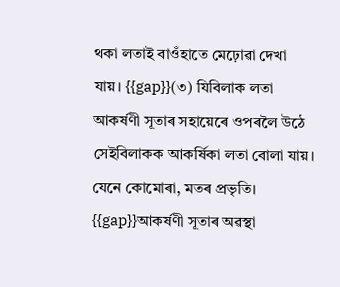থকা লতাই বাওঁহাতে মেঢ়োৱা দেখা যায়। {{gap}}(৩) যিবিলাক লতা আকৰ্ষণী সূতাৰ সহায়েৰে ওপৰলৈ উঠে সেইবিলাকক আকৰ্ষিকা লতা বোলা যায়। যেনে কোমোৰা, মতৰ প্ৰভৃতি। {{gap}}আকৰ্ষণী সূতাৰ অৱস্থা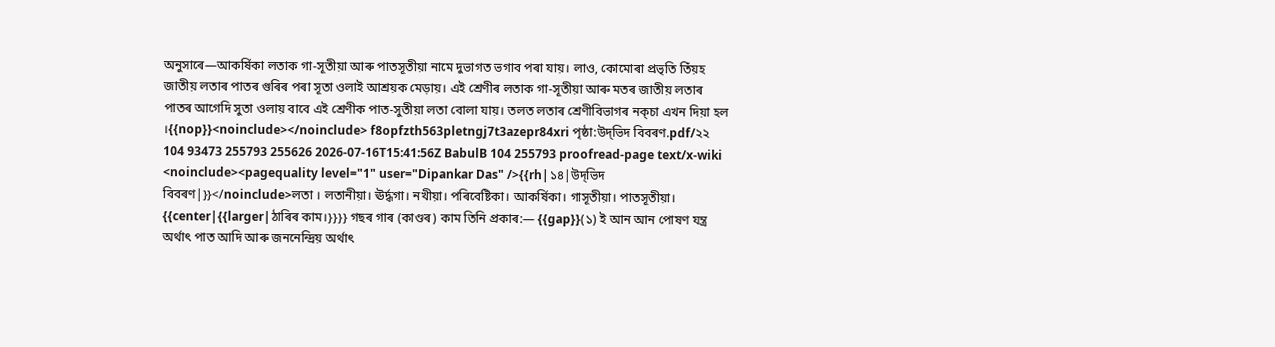অনুসাৰে—আকৰ্ষিকা লতাক গা-সূতীয়া আৰু পাতসূতীয়া নামে দুভাগত ভগাব পৰা যায়। লাও, কোমোৰা প্ৰভৃতি তিঁয়হ জাতীয় লতাৰ পাতৰ গুৰিৰ পৰা সূতা ওলাই আশ্রয়ক মেড়ায়। এই শ্ৰেণীৰ লতাক গা-সূতীয়া আৰু মতৰ জাতীয় লতাৰ পাতৰ আগেদি সুতা ওলায় বাবে এই শ্রেণীক পাত-সুতীয়া লতা বোলা যায়। তলত লতাৰ শ্রেণীবিভাগৰ নক্‌চা এখন দিয়া হল ।{{nop}}<noinclude></noinclude> f8opfzth563pletngj7t3azepr84xri পৃষ্ঠা:উদ্‌ভিদ বিবৰণ.pdf/২২ 104 93473 255793 255626 2026-07-16T15:41:56Z BabulB 104 255793 proofread-page text/x-wiki <noinclude><pagequality level="1" user="Dipankar Das" />{{rh|১৪|উদ্‌ভিদ বিবৰণ|}}</noinclude>লতা । লতানীয়া। ঊর্দ্ধগা। নখীয়া। পৰিবেষ্টিকা। আকর্ষিকা। গাসূতীয়া। পাতসূতীয়া। {{center|{{larger|ঠাৰিৰ কাম।}}}} গছৰ গাৰ (কাণ্ডৰ) কাম তিনি প্ৰকাৰ:— {{gap}}(১) ই আন আন পোষণ যন্ত্র অর্থাৎ পাত আদি আৰু জননেন্দ্রিয় অর্থাৎ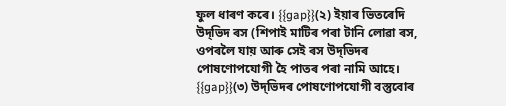ফুল ধাৰণ কৰে। {{gap}}(২) ইয়াৰ ভিতৰেদি উদ্‌ভিদ ৰস (শিপাই মাটিৰ পৰা টানি লোৱা ৰস, ওপৰলৈ যায় আৰু সেই ৰস উদ্‌ভিদৰ পোষণোপযোগী হৈ পাতৰ পৰা নামি আহে। {{gap}}(৩) উদ্‌ভিদৰ পোষণোপযোগী বস্তুবোৰ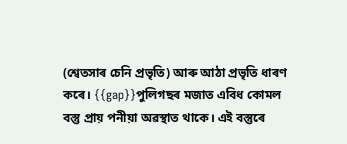(শ্বেতসাৰ চেনি প্রভৃতি) আৰু আঠা প্রভৃতি ধাৰণ কৰে। {{gap}}পুলিগছৰ মজাত এবিধ কোমল বস্তু প্রায় পনীয়া অৱস্থাত থাকে। এই বস্তুৰে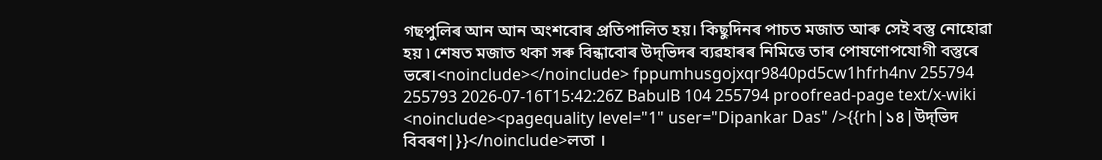গছপুলিৰ আন আন অংশবোৰ প্ৰতিপালিত হয়। কিছুদিনৰ পাচত মজাত আৰু সেই বস্তু নোহোৱা হয় ৷ শেষত মজাত থকা সৰু বিন্ধাবোৰ উদ্‌ভিদৰ ব্যৱহাৰৰ নিমিত্তে তাৰ পোষণোপযোগী বস্তুৰে ভৰে।<noinclude></noinclude> fppumhusgojxqr9840pd5cw1hfrh4nv 255794 255793 2026-07-16T15:42:26Z BabulB 104 255794 proofread-page text/x-wiki <noinclude><pagequality level="1" user="Dipankar Das" />{{rh|১৪|উদ্‌ভিদ বিবৰণ|}}</noinclude>লতা ।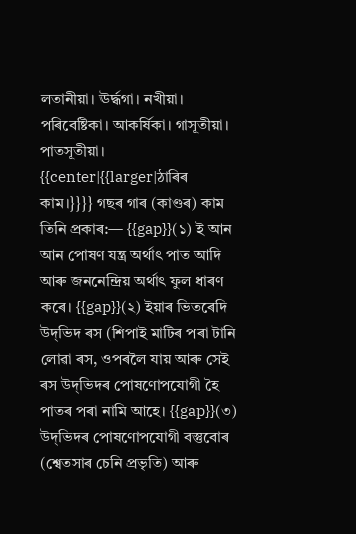লতানীয়া। ঊর্দ্ধগা। নখীয়া। পৰিবেষ্টিকা। আকর্ষিকা। গাসূতীয়া। পাতসূতীয়া। {{center|{{larger|ঠাৰিৰ কাম।}}}} গছৰ গাৰ (কাণ্ডৰ) কাম তিনি প্ৰকাৰ:— {{gap}}(১) ই আন আন পোষণ যন্ত্র অর্থাৎ পাত আদি আৰু জননেন্দ্রিয় অর্থাৎ ফুল ধাৰণ কৰে। {{gap}}(২) ইয়াৰ ভিতৰেদি উদ্‌ভিদ ৰস (শিপাই মাটিৰ পৰা টানি লোৱা ৰস, ওপৰলৈ যায় আৰু সেই ৰস উদ্‌ভিদৰ পোষণোপযোগী হৈ পাতৰ পৰা নামি আহে। {{gap}}(৩) উদ্‌ভিদৰ পোষণোপযোগী বস্তুবোৰ (শ্বেতসাৰ চেনি প্রভৃতি) আৰু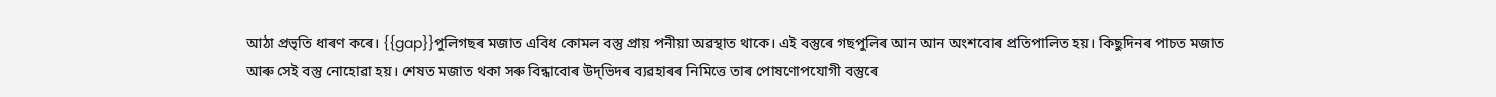আঠা প্রভৃতি ধাৰণ কৰে। {{gap}}পুলিগছৰ মজাত এবিধ কোমল বস্তু প্রায় পনীয়া অৱস্থাত থাকে। এই বস্তুৰে গছপুলিৰ আন আন অংশবোৰ প্ৰতিপালিত হয়। কিছুদিনৰ পাচত মজাত আৰু সেই বস্তু নোহোৱা হয়। শেষত মজাত থকা সৰু বিন্ধাবোৰ উদ্‌ভিদৰ ব্যৱহাৰৰ নিমিত্তে তাৰ পোষণোপযোগী বস্তুৰে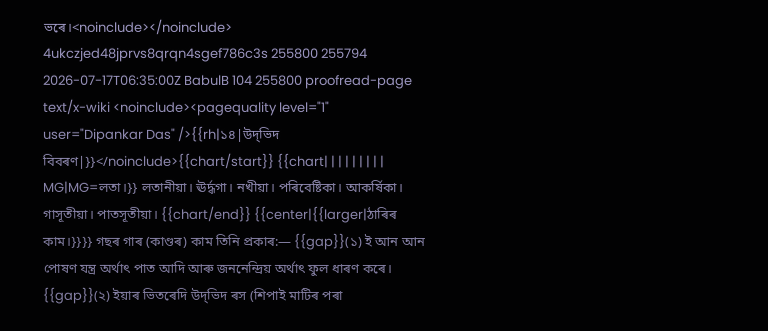ভৰে।<noinclude></noinclude> 4ukczjed48jprvs8qrqn4sgef786c3s 255800 255794 2026-07-17T06:35:00Z BabulB 104 255800 proofread-page text/x-wiki <noinclude><pagequality level="1" user="Dipankar Das" />{{rh|১৪|উদ্‌ভিদ বিবৰণ|}}</noinclude>{{chart/start}} {{chart| | | | | | | | | MG|MG=লতা।}} লতানীয়া। ঊর্দ্ধগা। নখীয়া। পৰিবেষ্টিকা। আকর্ষিকা। গাসূতীয়া। পাতসূতীয়া। {{chart/end}} {{center|{{larger|ঠাৰিৰ কাম।}}}} গছৰ গাৰ (কাণ্ডৰ) কাম তিনি প্ৰকাৰ:— {{gap}}(১) ই আন আন পোষণ যন্ত্র অর্থাৎ পাত আদি আৰু জননেন্দ্রিয় অর্থাৎ ফুল ধাৰণ কৰে। {{gap}}(২) ইয়াৰ ভিতৰেদি উদ্‌ভিদ ৰস (শিপাই মাটিৰ পৰা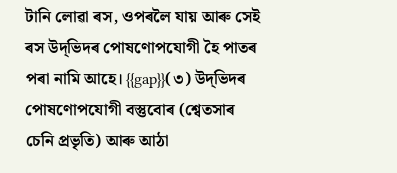টানি লোৱা ৰস, ওপৰলৈ যায় আৰু সেই ৰস উদ্‌ভিদৰ পোষণোপযোগী হৈ পাতৰ পৰা নামি আহে। {{gap}}(৩) উদ্‌ভিদৰ পোষণোপযোগী বস্তুবোৰ (শ্বেতসাৰ চেনি প্রভৃতি) আৰু আঠা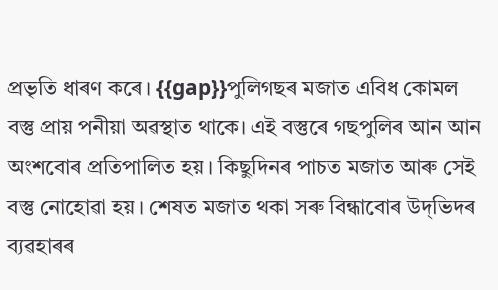প্রভৃতি ধাৰণ কৰে। {{gap}}পুলিগছৰ মজাত এবিধ কোমল বস্তু প্রায় পনীয়া অৱস্থাত থাকে। এই বস্তুৰে গছপুলিৰ আন আন অংশবোৰ প্ৰতিপালিত হয়। কিছুদিনৰ পাচত মজাত আৰু সেই বস্তু নোহোৱা হয়। শেষত মজাত থকা সৰু বিন্ধাবোৰ উদ্‌ভিদৰ ব্যৱহাৰৰ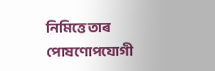নিমিত্তে তাৰ পোষণোপযোগী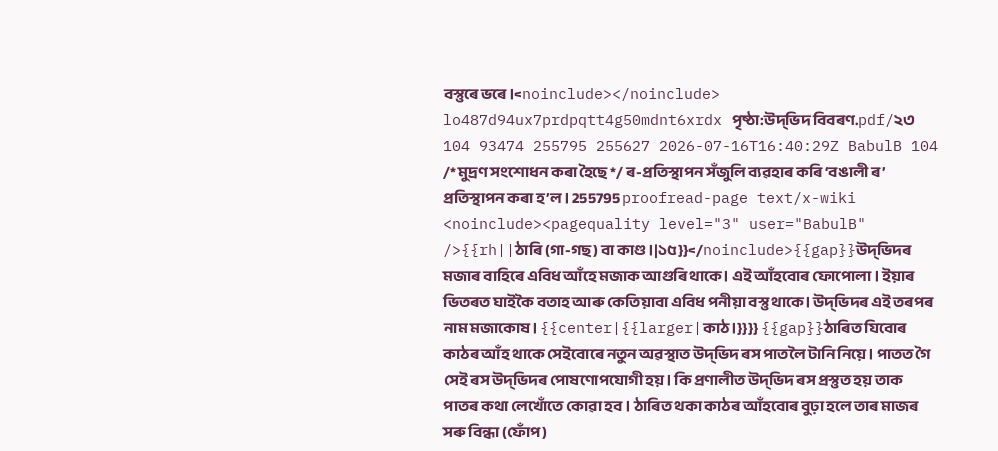বস্তুৰে ভৰে।<noinclude></noinclude> lo487d94ux7prdpqtt4g50mdnt6xrdx পৃষ্ঠা:উদ্‌ভিদ বিবৰণ.pdf/২৩ 104 93474 255795 255627 2026-07-16T16:40:29Z BabulB 104 /* মুদ্ৰণ সংশোধন কৰা হৈছে */ ৰ-প্ৰতিস্থাপন সঁজুলি ব্যৱহাৰ কৰি ‘বঙালী ৰ’ প্ৰতিস্থাপন কৰা হ’ল। 255795 proofread-page text/x-wiki <noinclude><pagequality level="3" user="BabulB" />{{rh||ঠাৰি (গা-গছ) বা কাণ্ড।|১৫}}</noinclude>{{gap}}উদ্‌ভিদৰ মজাৰ বাহিৰে এবিধ আঁহে মজাক আগুৰি থাকে। এই আঁহবোৰ ফোপোলা। ইয়াৰ ভিতৰত ঘাইকৈ বতাহ আৰু কেতিয়াবা এবিধ পনীয়া বস্তু থাকে। উদ্‌ভিদৰ এই তৰপৰ নাম মজাকোষ। {{center|{{larger|কাঠ।}}}} {{gap}}ঠাৰিত যিবোৰ কাঠৰ আঁহ থাকে সেইবোৰে নতুন অৱস্থাত উদ্‌ভিদ ৰস পাতলৈ টানি নিয়ে। পাতত গৈ সেই ৰস উদ্‌ভিদৰ পোষণোপযোগী হয়। কি প্ৰণালীত উদ্‌ভিদ ৰস প্ৰস্তুত হয় তাক পাতৰ কথা লেখোঁতে কোৱা হব। ঠাৰিত থকা কাঠৰ আঁহবোৰ বুঢ়া হলে তাৰ মাজৰ সৰু বিন্ধা (ফোঁপ)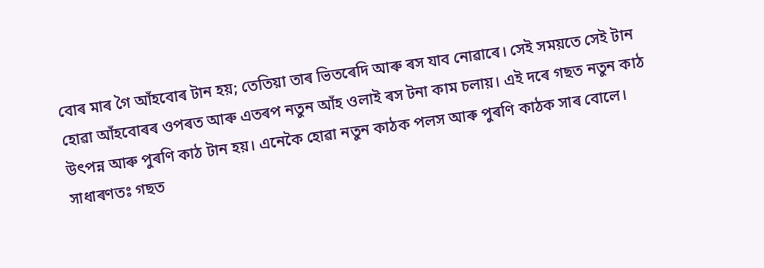বোৰ মাৰ গৈ আঁহবোৰ টান হয়; তেতিয়া তাৰ ভিতৰেদি আৰু ৰস যাব নোৱাৰে। সেই সময়তে সেই টান হোৱা আঁহবোৰৰ ওপৰত আৰু এতৰপ নতুন আঁহ ওলাই ৰস টনা কাম চলায়। এই দৰে গছত নতুন কাঠ উৎপন্ন আৰু পুৰণি কাঠ টান হয়। এনেকৈ হোৱা নতুন কাঠক পলস আৰু পুৰণি কাঠক সাৰ বোলে। সাধাৰণতঃ গছত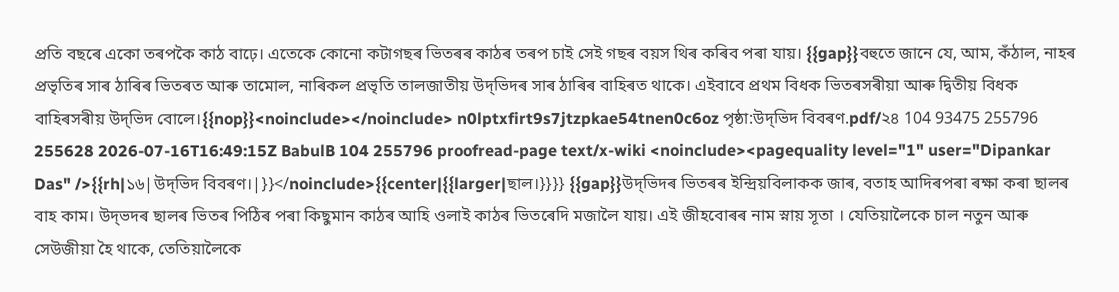প্ৰতি বছৰে একো তৰপকৈ কাঠ বাঢ়ে। এতেকে কোনো কটাগছৰ ভিতৰৰ কাঠৰ তৰপ চাই সেই গছৰ বয়স থিৰ কৰিব পৰা যায়। {{gap}}বহুতে জানে যে, আম, কঁঠাল, নাহৰ প্ৰভৃতিৰ সাৰ ঠাৰিৰ ভিতৰত আৰু তামোল, নাৰিকল প্ৰভৃতি তালজাতীয় উদ্‌ভিদৰ সাৰ ঠাৰিৰ বাহিৰত থাকে। এইবাবে প্ৰথম বিধক ভিতৰসৰীয়া আৰু দ্বিতীয় বিধক বাহিৰসৰীয় উদ্‌ভিদ বোলে।{{nop}}<noinclude></noinclude> n0lptxfirt9s7jtzpkae54tnen0c6oz পৃষ্ঠা:উদ্‌ভিদ বিবৰণ.pdf/২৪ 104 93475 255796 255628 2026-07-16T16:49:15Z BabulB 104 255796 proofread-page text/x-wiki <noinclude><pagequality level="1" user="Dipankar Das" />{{rh|১৬|উদ্‌ভিদ বিবৰণ।|}}</noinclude>{{center|{{larger|ছাল।}}}} {{gap}}উদ্‌ভিদৰ ভিতৰৰ ইন্দ্ৰিয়বিলাকক জাৰ, বতাহ আদিৰপৰা ৰক্ষা কৰা ছালৰ বাহ কাম। উদ্‌ভদৰ ছালৰ ভিতৰ পিঠিৰ পৰা কিছুমান কাঠৰ আহি ওলাই কাঠৰ ভিতৰেদি মজালৈ যায়। এই জীহবোৰৰ নাম স্নায় সূতা । যেতিয়ালৈকে চাল নতুন আৰু সেউজীয়া হৈ থাকে, তেতিয়ালৈকে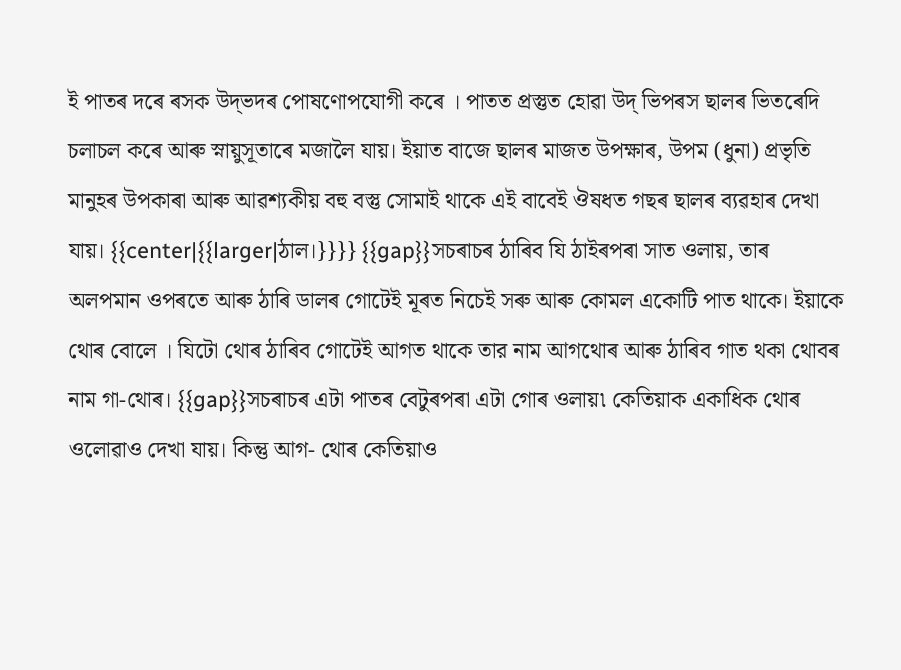ই পাতৰ দৰে ৰসক উদ্‌ভদৰ পোষণোপযোগী কৰে । পাতত প্রস্তুত হোৱা উদ্‌ ভিপৰস ছালৰ ভিতৰেদি চলাচল কৰে আৰু স্নায়ুসূতাৰে মজালৈ যায়। ইয়াত বাজে ছালৰ মাজত উপক্ষাৰ, উপম (ধুনা) প্রভৃতি মানুহৰ উপকাৰা আৰু আৱশ্যকীয় বহু বস্তু সোমাই থাকে এই বাবেই ঔষধত গছৰ ছালৰ ব্যৱহাৰ দেখা যায়। {{center|{{larger|ঠাল।}}}} {{gap}}সচৰাচৰ ঠাৰিব যি ঠাইৰপৰা সাত ওলায়, তাৰ অলপমান ওপৰতে আৰু ঠাৰি ডালৰ গোটেই মূৰত নিচেই সৰু আৰু কোমল একোটি পাত থাকে। ইয়াকে থোৰ বোলে । যিটো থোৰ ঠাৰিব গোটেই আগত থাকে তার নাম আগথোৰ আৰু ঠাৰিব গাত থকা থোবৰ নাম গা-থোৰ। {{gap}}সচৰাচৰ এটা পাতৰ বেটুৰপৰা এটা গোৰ ওলায়৷ কেতিয়াক একাধিক থোৰ ওলোৱাও দেখা যায়। কিন্তু আগ- থোৰ কেতিয়াও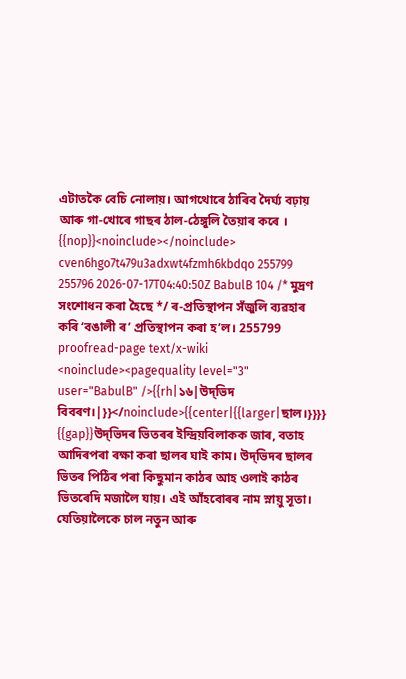এটাতকৈ বেচি নোলায়। আগথোৰে ঠাৰিব দৈৰ্ঘ্য বঢ়ায় আৰু গা-খোৰে গাছৰ ঠাল-ঠেঙ্গুলি তৈয়াৰ কৰে । {{nop}}<noinclude></noinclude> cven6hgo7t479u3adxwt4fzmh6kbdqo 255799 255796 2026-07-17T04:40:50Z BabulB 104 /* মুদ্ৰণ সংশোধন কৰা হৈছে */ ৰ-প্ৰতিস্থাপন সঁজুলি ব্যৱহাৰ কৰি ‘বঙালী ৰ’ প্ৰতিস্থাপন কৰা হ’ল। 255799 proofread-page text/x-wiki <noinclude><pagequality level="3" user="BabulB" />{{rh|১৬|উদ্‌ভিদ বিবৰণ।|}}</noinclude>{{center|{{larger|ছাল।}}}} {{gap}}উদ্‌ভিদৰ ভিতৰৰ ইন্দ্ৰিয়বিলাকক জাৰ, বতাহ আদিৰপৰা ৰক্ষা কৰা ছালৰ ঘাই কাম। উদ্‌ভিদৰ ছালৰ ভিতৰ পিঠিৰ পৰা কিছুমান কাঠৰ আহ ওলাই কাঠৰ ভিতৰেদি মজালৈ যায়। এই আঁহবোৰৰ নাম স্নায়ু সূতা। যেতিয়ালৈকে চাল নতুন আৰু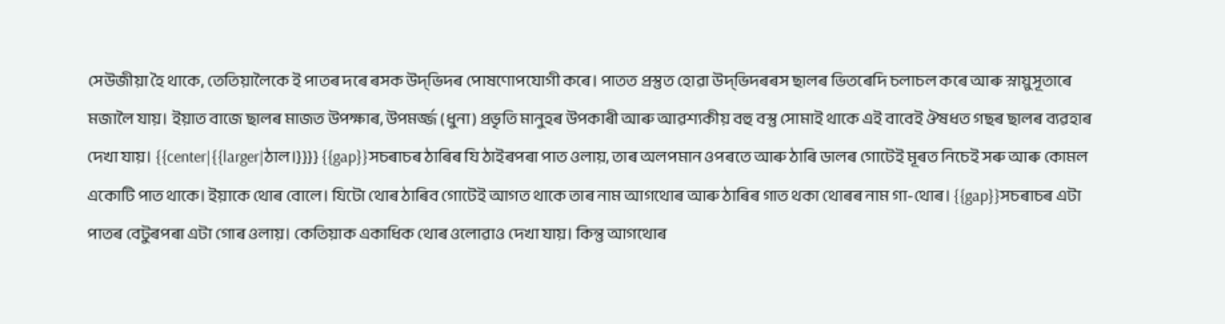সেউজীয়া হৈ থাকে, তেতিয়ালৈকে ই পাতৰ দৰে ৰসক উদ্‌ভিদৰ পোষণোপযোগী কৰে। পাতত প্ৰস্তুত হোৱা উদ্‌ভিদৰৰস ছালৰ ভিতৰেদি চলাচল কৰে আৰু স্নায়ুসূতাৰে মজালৈ যায়। ইয়াত বাজে ছালৰ মাজত উপক্ষাৰ, উপমৰ্জ্জ (ধুনা) প্ৰভৃতি মানুহৰ উপকাৰী আৰু আৱশ্যকীয় বহু বস্তু সোমাই থাকে এই বাবেই ঔষধত গছৰ ছালৰ ব্যৱহাৰ দেখা যায়। {{center|{{larger|ঠাল।}}}} {{gap}}সচৰাচৰ ঠাৰিৰ যি ঠাইৰপৰা পাত ওলায়, তাৰ অলপমান ওপৰতে আৰু ঠাৰি ডালৰ গোটেই মূৰত নিচেই সৰু আৰু কোমল একোটি পাত থাকে। ইয়াকে থোৰ বোলে। যিটো থোৰ ঠাৰিব গোটেই আগত থাকে তাৰ নাম আগথোৰ আৰু ঠাৰিৰ গাত থকা থোৰৰ নাম গা-থোৰ। {{gap}}সচৰাচৰ এটা পাতৰ বেটুৰপৰা এটা গোৰ ওলায়। কেতিয়াক একাধিক থোৰ ওলোৱাও দেখা যায়। কিন্তু আগথোৰ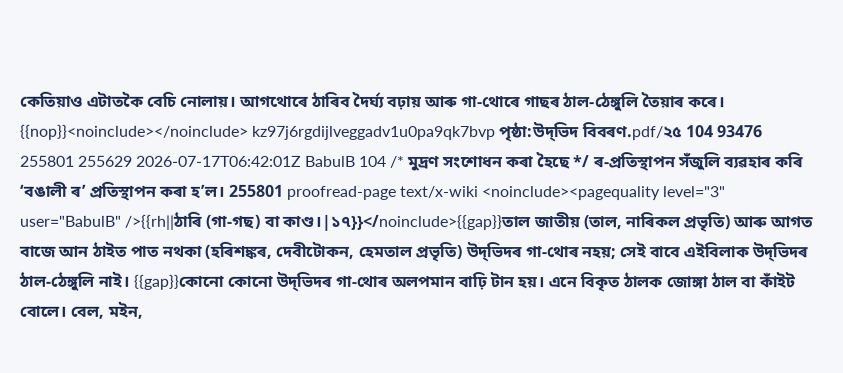কেতিয়াও এটাতকৈ বেচি নোলায়। আগথোৰে ঠাৰিব দৈৰ্ঘ্য বঢ়ায় আৰু গা-থোৰে গাছৰ ঠাল-ঠেঙ্গুলি তৈয়াৰ কৰে। {{nop}}<noinclude></noinclude> kz97j6rgdijlveggadv1u0pa9qk7bvp পৃষ্ঠা:উদ্‌ভিদ বিবৰণ.pdf/২৫ 104 93476 255801 255629 2026-07-17T06:42:01Z BabulB 104 /* মুদ্ৰণ সংশোধন কৰা হৈছে */ ৰ-প্ৰতিস্থাপন সঁজুলি ব্যৱহাৰ কৰি ‘বঙালী ৰ’ প্ৰতিস্থাপন কৰা হ’ল। 255801 proofread-page text/x-wiki <noinclude><pagequality level="3" user="BabulB" />{{rh||ঠাৰি (গা-গছ) বা কাণ্ড।|১৭}}</noinclude>{{gap}}তাল জাতীয় (তাল, নাৰিকল প্ৰভৃতি) আৰু আগত বাজে আন ঠাইত পাত নথকা (হৰিশঙ্কৰ, দেবীটোকন, হেমতাল প্ৰভৃতি) উদ্‌ভিদৰ গা-থোৰ নহয়; সেই বাবে এইবিলাক উদ্‌ভিদৰ ঠাল-ঠেঙ্গুলি নাই। {{gap}}কোনো কোনো উদ্‌ভিদৰ গা-থোৰ অলপমান বাঢ়ি টান হয়। এনে বিকৃত ঠালক জোঙ্গা ঠাল বা কাঁইট বোলে। বেল, মইন,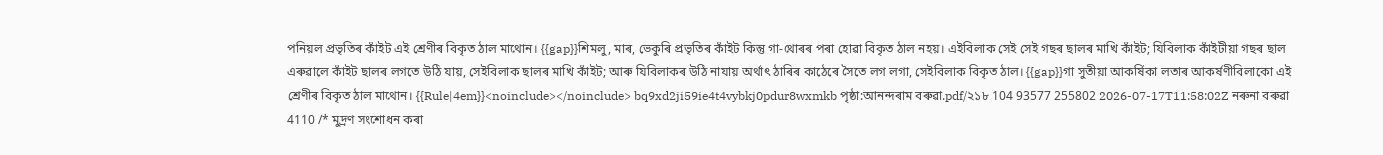পনিয়ল প্ৰভৃতিৰ কাঁইট এই শ্ৰেণীৰ বিকৃত ঠাল মাথোন। {{gap}}শিমলু, মাৰ, ভেকুৰি প্ৰভৃতিৰ কাঁইট কিন্তু গা-থোৰৰ পৰা হোৱা বিকৃত ঠাল নহয়। এইবিলাক সেই সেই গছৰ ছালৰ মাখি কাঁইট; যিবিলাক কাঁইটীয়া গছৰ ছাল এৰুৱালে কাঁইট ছালৰ লগতে উঠি যায়, সেইবিলাক ছালৰ মাখি কাঁইট; আৰু যিবিলাকৰ উঠি নাযায় অৰ্থাৎ ঠাৰিৰ কাঠেৰে সৈতে লগ লগা, সেইবিলাক বিকৃত ঠাল। {{gap}}গা সুতীয়া আকৰ্ষিকা লতাৰ আকৰ্ষণীবিলাকো এই শ্ৰেণীৰ বিকৃত ঠাল মাথোন। {{Rule|4em}}<noinclude></noinclude> bq9xd2ji59ie4t4vybkj0pdur8wxmkb পৃষ্ঠা:আনন্দৰাম বৰুৱা.pdf/২১৮ 104 93577 255802 2026-07-17T11:58:02Z নৰুনা বৰুৱা 4110 /* মুদ্ৰণ সংশোধন কৰা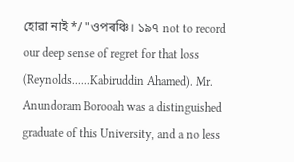হোৱা নাই */ "ওপৰঞ্চি। ১৯৭ not to record our deep sense of regret for that loss (Reynolds......Kabiruddin Ahamed). Mr. Anundoram Borooah was a distinguished graduate of this University, and a no less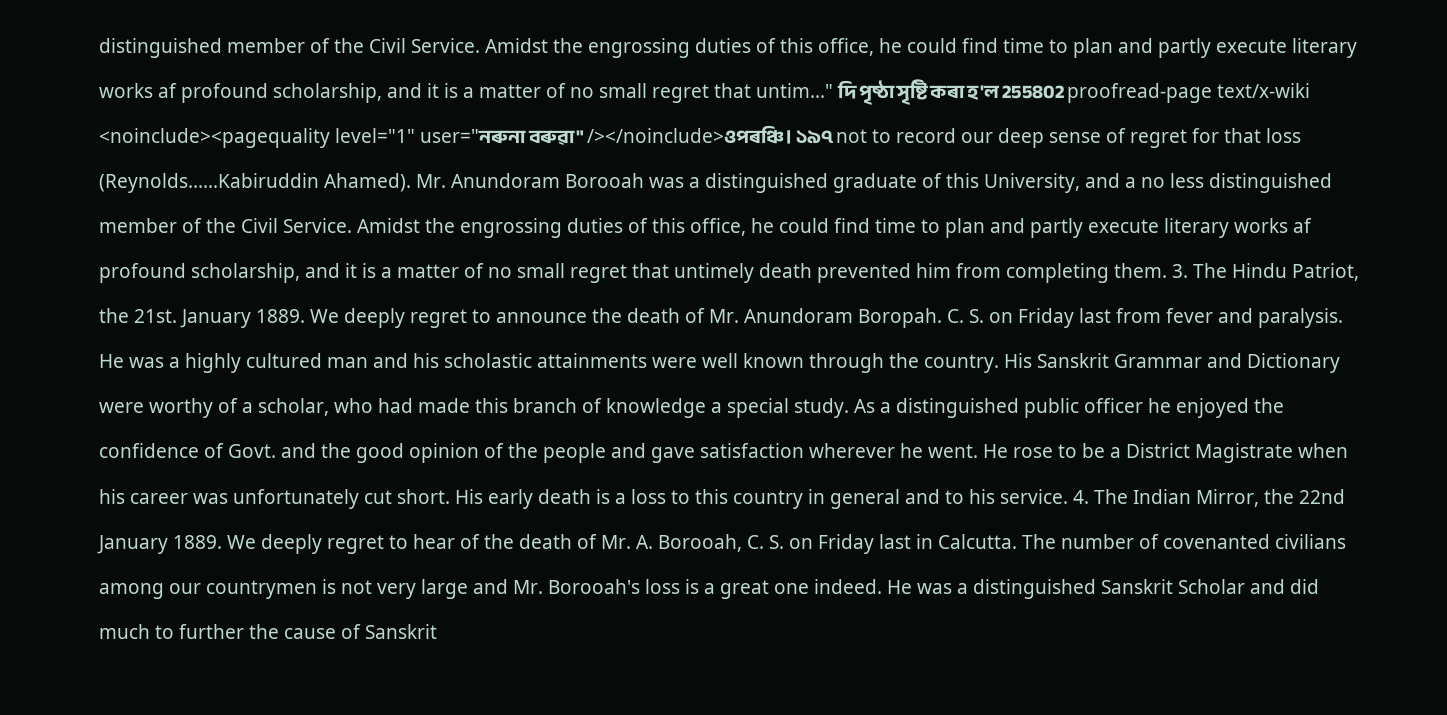distinguished member of the Civil Service. Amidst the engrossing duties of this office, he could find time to plan and partly execute literary works af profound scholarship, and it is a matter of no small regret that untim..." দি পৃষ্ঠা সৃষ্টি কৰা হ'ল 255802 proofread-page text/x-wiki <noinclude><pagequality level="1" user="নৰুনা বৰুৱা" /></noinclude>ওপৰঞ্চি। ১৯৭ not to record our deep sense of regret for that loss (Reynolds......Kabiruddin Ahamed). Mr. Anundoram Borooah was a distinguished graduate of this University, and a no less distinguished member of the Civil Service. Amidst the engrossing duties of this office, he could find time to plan and partly execute literary works af profound scholarship, and it is a matter of no small regret that untimely death prevented him from completing them. 3. The Hindu Patriot, the 21st. January 1889. We deeply regret to announce the death of Mr. Anundoram Boropah. C. S. on Friday last from fever and paralysis. He was a highly cultured man and his scholastic attainments were well known through the country. His Sanskrit Grammar and Dictionary were worthy of a scholar, who had made this branch of knowledge a special study. As a distinguished public officer he enjoyed the confidence of Govt. and the good opinion of the people and gave satisfaction wherever he went. He rose to be a District Magistrate when his career was unfortunately cut short. His early death is a loss to this country in general and to his service. 4. The Indian Mirror, the 22nd January 1889. We deeply regret to hear of the death of Mr. A. Borooah, C. S. on Friday last in Calcutta. The number of covenanted civilians among our countrymen is not very large and Mr. Borooah's loss is a great one indeed. He was a distinguished Sanskrit Scholar and did much to further the cause of Sanskrit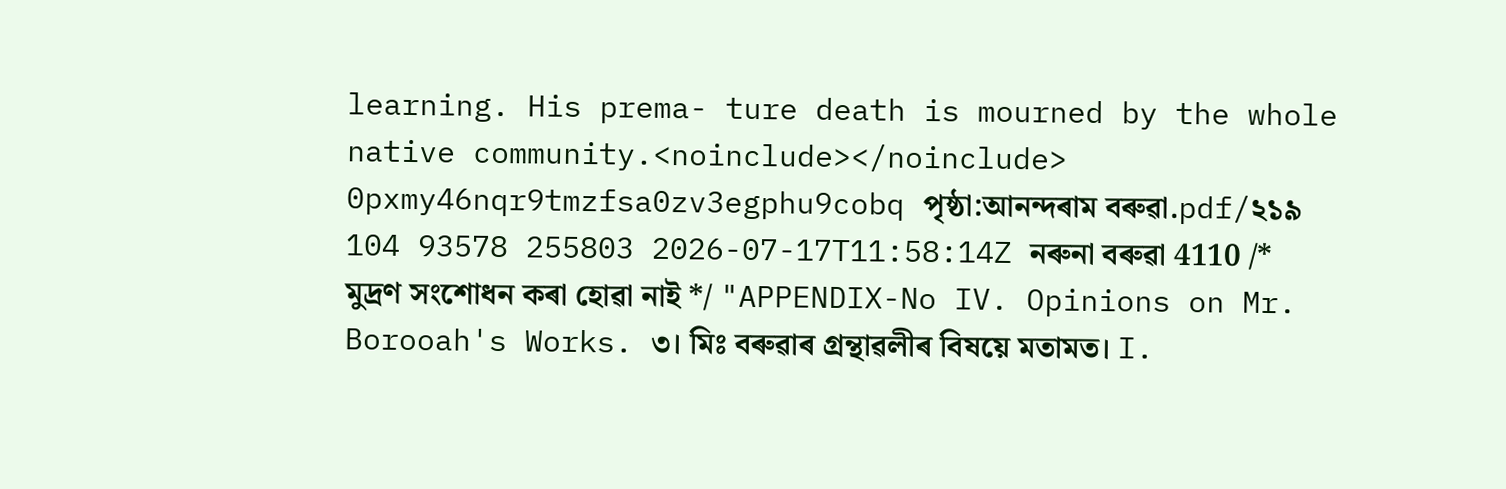learning. His prema- ture death is mourned by the whole native community.<noinclude></noinclude> 0pxmy46nqr9tmzfsa0zv3egphu9cobq পৃষ্ঠা:আনন্দৰাম বৰুৱা.pdf/২১৯ 104 93578 255803 2026-07-17T11:58:14Z নৰুনা বৰুৱা 4110 /* মুদ্ৰণ সংশোধন কৰা হোৱা নাই */ "APPENDIX-No IV. Opinions on Mr. Borooah's Works. ৩। মিঃ বৰুৱাৰ গ্ৰন্থাৱলীৰ বিষয়ে মতামত। I.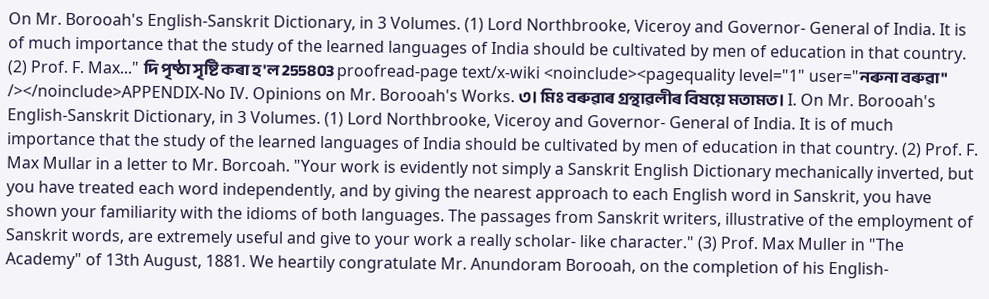On Mr. Borooah's English-Sanskrit Dictionary, in 3 Volumes. (1) Lord Northbrooke, Viceroy and Governor- General of India. It is of much importance that the study of the learned languages of India should be cultivated by men of education in that country. (2) Prof. F. Max..." দি পৃষ্ঠা সৃষ্টি কৰা হ'ল 255803 proofread-page text/x-wiki <noinclude><pagequality level="1" user="নৰুনা বৰুৱা" /></noinclude>APPENDIX-No IV. Opinions on Mr. Borooah's Works. ৩। মিঃ বৰুৱাৰ গ্ৰন্থাৱলীৰ বিষয়ে মতামত। I. On Mr. Borooah's English-Sanskrit Dictionary, in 3 Volumes. (1) Lord Northbrooke, Viceroy and Governor- General of India. It is of much importance that the study of the learned languages of India should be cultivated by men of education in that country. (2) Prof. F. Max Mullar in a letter to Mr. Borcoah. "Your work is evidently not simply a Sanskrit English Dictionary mechanically inverted, but you have treated each word independently, and by giving the nearest approach to each English word in Sanskrit, you have shown your familiarity with the idioms of both languages. The passages from Sanskrit writers, illustrative of the employment of Sanskrit words, are extremely useful and give to your work a really scholar- like character." (3) Prof. Max Muller in "The Academy" of 13th August, 1881. We heartily congratulate Mr. Anundoram Borooah, on the completion of his English-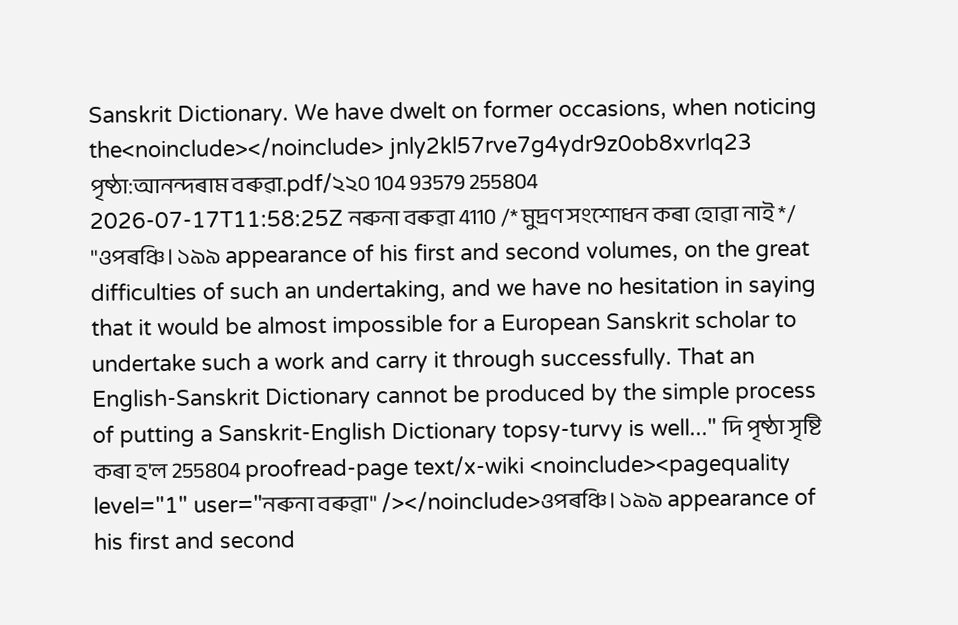Sanskrit Dictionary. We have dwelt on former occasions, when noticing the<noinclude></noinclude> jnly2kl57rve7g4ydr9z0ob8xvrlq23 পৃষ্ঠা:আনন্দৰাম বৰুৱা.pdf/২২০ 104 93579 255804 2026-07-17T11:58:25Z নৰুনা বৰুৱা 4110 /* মুদ্ৰণ সংশোধন কৰা হোৱা নাই */ "ওপৰঞ্চি। ১৯৯ appearance of his first and second volumes, on the great difficulties of such an undertaking, and we have no hesitation in saying that it would be almost impossible for a European Sanskrit scholar to undertake such a work and carry it through successfully. That an English-Sanskrit Dictionary cannot be produced by the simple process of putting a Sanskrit-English Dictionary topsy-turvy is well..." দি পৃষ্ঠা সৃষ্টি কৰা হ'ল 255804 proofread-page text/x-wiki <noinclude><pagequality level="1" user="নৰুনা বৰুৱা" /></noinclude>ওপৰঞ্চি। ১৯৯ appearance of his first and second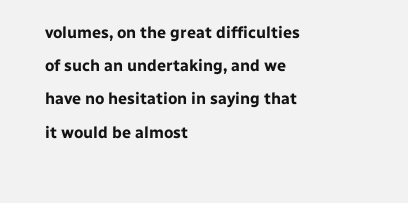volumes, on the great difficulties of such an undertaking, and we have no hesitation in saying that it would be almost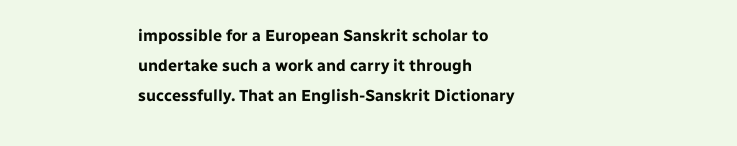impossible for a European Sanskrit scholar to undertake such a work and carry it through successfully. That an English-Sanskrit Dictionary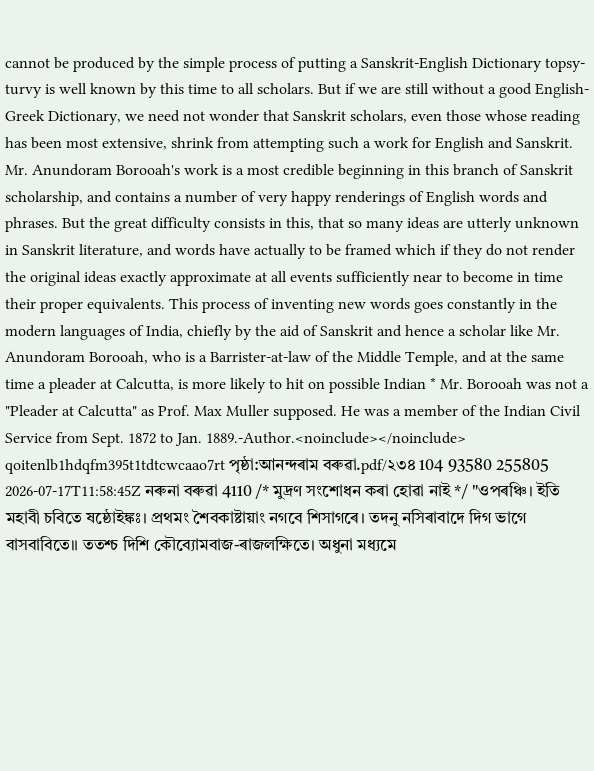cannot be produced by the simple process of putting a Sanskrit-English Dictionary topsy-turvy is well known by this time to all scholars. But if we are still without a good English-Greek Dictionary, we need not wonder that Sanskrit scholars, even those whose reading has been most extensive, shrink from attempting such a work for English and Sanskrit. Mr. Anundoram Borooah's work is a most credible beginning in this branch of Sanskrit scholarship, and contains a number of very happy renderings of English words and phrases. But the great difficulty consists in this, that so many ideas are utterly unknown in Sanskrit literature, and words have actually to be framed which if they do not render the original ideas exactly approximate at all events sufficiently near to become in time their proper equivalents. This process of inventing new words goes constantly in the modern languages of India, chiefly by the aid of Sanskrit and hence a scholar like Mr. Anundoram Borooah, who is a Barrister-at-law of the Middle Temple, and at the same time a pleader at Calcutta, is more likely to hit on possible Indian * Mr. Borooah was not a "Pleader at Calcutta" as Prof. Max Muller supposed. He was a member of the Indian Civil Service from Sept. 1872 to Jan. 1889.-Author.<noinclude></noinclude> qoitenlb1hdqfm395t1tdtcwcaao7rt পৃষ্ঠা:আনন্দৰাম বৰুৱা.pdf/২৩৪ 104 93580 255805 2026-07-17T11:58:45Z নৰুনা বৰুৱা 4110 /* মুদ্ৰণ সংশোধন কৰা হোৱা নাই */ "ওপৰঞ্চি। ইতি মহাবী চবিতে ষষ্ঠোইঙ্কঃ। প্ৰথমং শৈবকাষ্টায়াং নগবে শিসাগৰে। তদনু নসিৰাবাদে দিগ ভাগে বাসবাবিতে॥ ততশ্চ দিশি কৌব্যোমবাজ-ৰাজলক্ষিতে। অধুনা মধ্যমে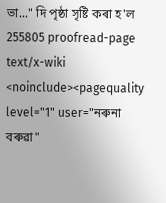ভা..." দি পৃষ্ঠা সৃষ্টি কৰা হ'ল 255805 proofread-page text/x-wiki <noinclude><pagequality level="1" user="নৰুনা বৰুৱা"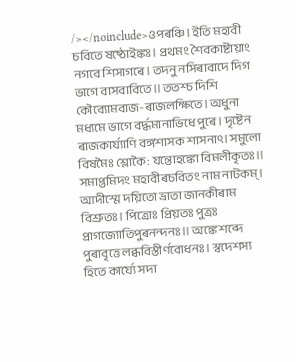/></noinclude>ওপৰঞ্চি। ইতি মহাবী চবিতে ষষ্ঠোইঙ্কঃ। প্ৰথমং শৈবকাষ্টায়াং নগবে শিসাগৰে। তদনু নসিৰাবাদে দিগ ভাগে বাসবাবিতে॥ ততশ্চ দিশি কৌব্যোমবাজ-ৰাজলক্ষিতে। অধুনা মধ্যমে ভাগে বৰ্দ্ধমানাভিধে পুৰে। দৃষ্টেন ৰাজকাৰ্য্যাণি বঙ্গশাসক শাসনাৎ। সমুলো বিষমৈঃ শ্লোকৈ: যন্তোহঙ্কো বিমলীকৃতঃ॥ সমাপ্তমিদং মহাবীৰচবিতং নাম নাটকম্। আদীস্মে দয়িতো ভ্ৰাতা জানকীৰাম বিশ্ৰুতঃ। পিত্ৰোঃ প্ৰিয়তঃ পুত্ৰঃ প্ৰাগজ্যোতিপুৰনন্দনঃ॥ অঙ্কে শব্দে পুৰাবৃত্তে লব্ধবিস্তীৰ্ণবোধনঃ। স্বদেশস্য হিতে কাৰ্য্যে সদা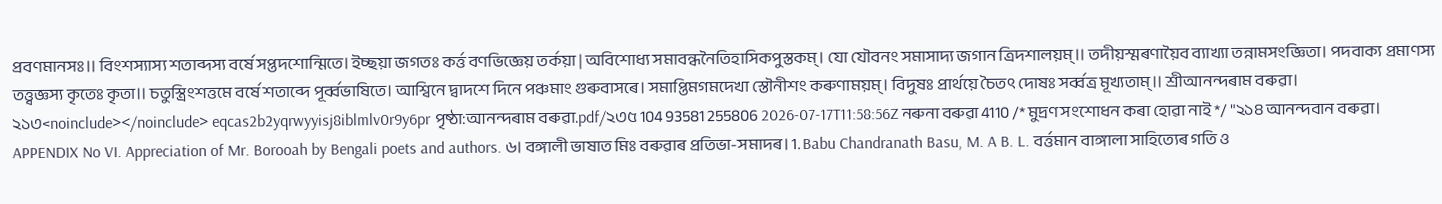প্ৰবণমানসঃ॥ বিংশস্যাস্য শতাব্দস্য বৰ্ষে সপ্তদশোন্মিতে। ইচ্ছয়া জগতঃ কৰ্ত্ত বণভিজ্ঞেয় তৰ্কয়া | অবিশোধ্য সমাবন্ধনৈতিহাসিকপুস্তকম্। যো যৌবনং সমাসাদ্য জগান ত্ৰিদশালয়ম্॥ তদীয়স্মৰণায়ৈব ব্যাখ্যা তন্নামসংজ্ঞিতা। পদবাক্য প্ৰমাণস্য তত্ত্বজ্ঞস্য কৃতেঃ কৃতা॥ চতুস্ত্ৰিংশত্তমে বৰ্ষে শতাব্দে পূৰ্ব্বভাষিতে। আশ্বিনে দ্বাদশে দিনে পঞ্চমাং গুৰুবাসৰে। সমাপ্তিমগমদেখা স্তৌনীশং কৰুণাময়ম্। বিদুষঃ প্ৰাৰ্থয়ে চৈতৎ দোষঃ সৰ্ব্বত্ৰ মূখ্যতাম্॥ শ্ৰীআনন্দৰাম বৰুৱা। ২১৩<noinclude></noinclude> eqcas2b2yqrwyyisj8iblmlv0r9y6pr পৃষ্ঠা:আনন্দৰাম বৰুৱা.pdf/২৩৫ 104 93581 255806 2026-07-17T11:58:56Z নৰুনা বৰুৱা 4110 /* মুদ্ৰণ সংশোধন কৰা হোৱা নাই */ "২১৪ আনন্দবান বৰুৱা। APPENDIX No VI. Appreciation of Mr. Borooah by Bengali poets and authors. ৬। বঙ্গালী ভাষাত মিঃ বৰুৱাৰ প্ৰতিভা-সমাদৰ। 1. Babu Chandranath Basu, M. A B. L. বৰ্ত্তমান বাঙ্গালা সাহিত্যেৰ গতি ও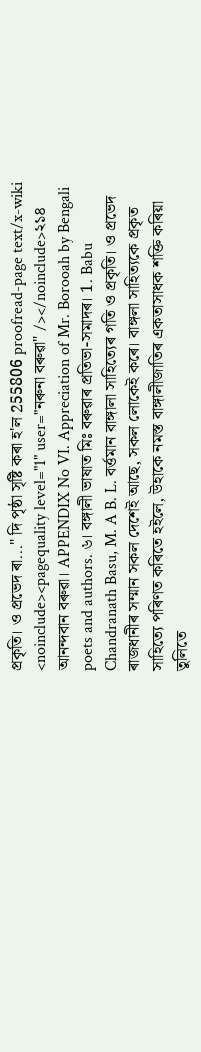প্ৰকৃতি। ও প্ৰভেদ ৰা..." দি পৃষ্ঠা সৃষ্টি কৰা হ'ল 255806 proofread-page text/x-wiki <noinclude><pagequality level="1" user="নৰুনা বৰুৱা" /></noinclude>২১৪ আনন্দবান বৰুৱা। APPENDIX No VI. Appreciation of Mr. Borooah by Bengali poets and authors. ৬। বঙ্গালী ভাষাত মিঃ বৰুৱাৰ প্ৰতিভা-সমাদৰ। 1. Babu Chandranath Basu, M. A B. L. বৰ্ত্তমান বাঙ্গালা সাহিত্যেৰ গতি ও প্ৰকৃতি। ও প্ৰভেদ ৰাজধানীৰ সম্মান সকল দেশেই আছে, সকল লোকেই কৰে। বাঙ্গলা সাহিত্যকে প্ৰকৃত সাহিত্যে পৰিণত কৰিতে হইলে, উহাকে নমস্ত বাঙ্গালীজাতিৰ একতাসাধক শক্তি কৰিয়া তুলিতে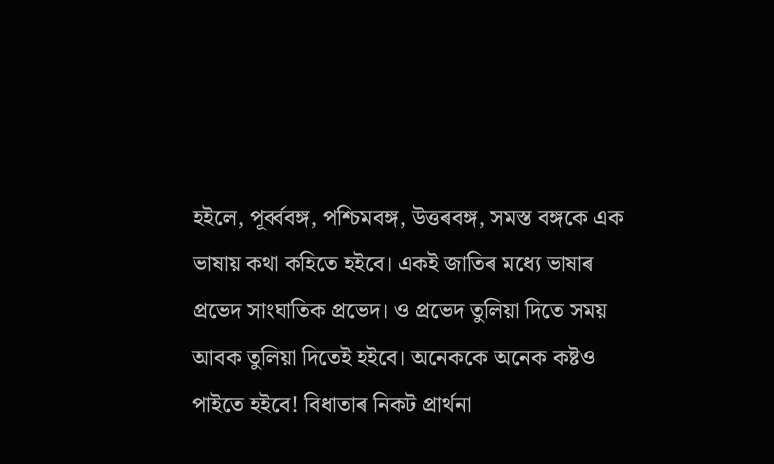হইলে, পূৰ্ব্ববঙ্গ, পশ্চিমবঙ্গ, উত্তৰবঙ্গ, সমস্ত বঙ্গকে এক ভাষায় কথা কহিতে হইবে। একই জাতিৰ মধ্যে ভাষাৰ প্ৰভেদ সাংঘাতিক প্ৰভেদ। ও প্ৰভেদ তুলিয়া দিতে সময় আবক তুলিয়া দিতেই হইবে। অনেককে অনেক কষ্টও পাইতে হইবে! বিধাতাৰ নিকট প্ৰাৰ্থনা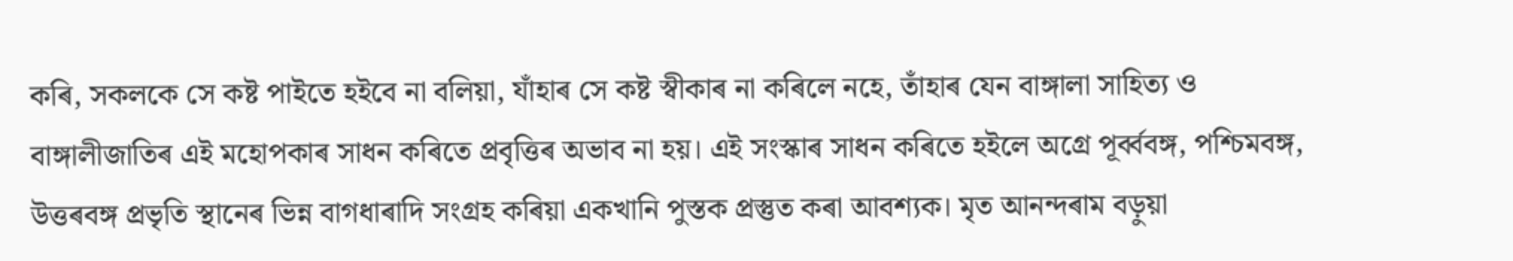কৰি, সকলকে সে কষ্ট পাইতে হইবে না বলিয়া, যাঁহাৰ সে কষ্ট স্বীকাৰ না কৰিলে নহে, তাঁহাৰ যেন বাঙ্গালা সাহিত্য ও বাঙ্গালীজাতিৰ এই মহোপকাৰ সাধন কৰিতে প্ৰবৃত্তিৰ অভাব না হয়। এই সংস্কাৰ সাধন কৰিতে হইলে অগ্ৰে পূৰ্ব্ববঙ্গ, পশ্চিমবঙ্গ, উত্তৰবঙ্গ প্ৰভৃতি স্থানেৰ ভিন্ন বাগধাৰাদি সংগ্ৰহ কৰিয়া একখানি পুস্তক প্ৰস্তুত কৰা আবশ্যক। মৃত আনন্দৰাম বড়ুয়া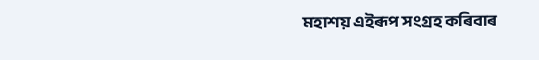মহাশয় এইৰূপ সংগ্ৰহ কৰিবাৰ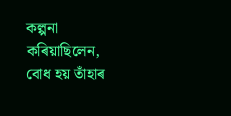কল্পনা কৰিয়াছিলেন, বোধ হয় তাঁহাৰ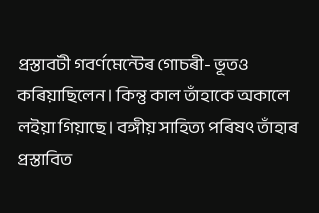প্ৰস্তাবটী গবৰ্ণমেন্টেৰ গোচৰী- ভূতও কৰিয়াছিলেন। কিন্তু কাল তাঁহাকে অকালে লইয়া গিয়াছে। বঙ্গীয় সাহিত্য পৰিষৎ তাঁহাৰ প্ৰস্তাবিত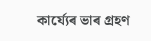কাৰ্য্যেৰ ভাৰ গ্ৰহণ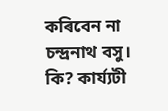কৰিবেন না চন্দ্ৰনাথ বসু। কি? কাৰ্য্যটী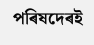পৰিষদেৰই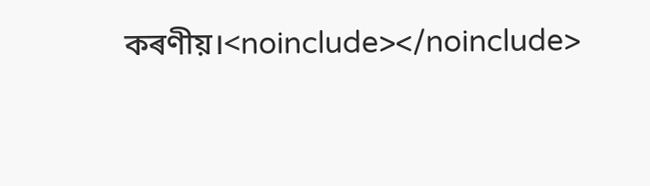কৰণীয়।<noinclude></noinclude>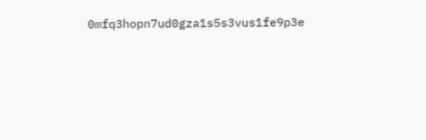0mfq3hopn7ud0gza1s5s3vus1fe9p3e